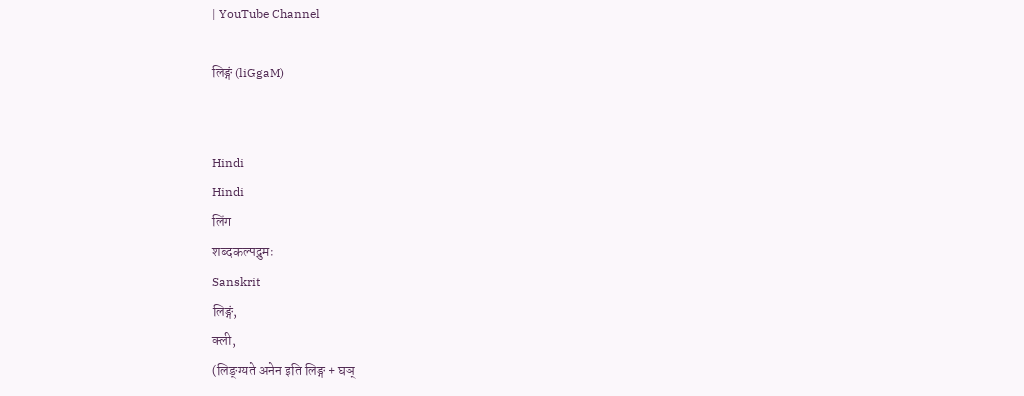| YouTube Channel

लिङ्गं (liGgaM)


Hindi
Hindi
लिंग
शब्दकल्पद्रुमः
Sanskrit
लिङ्गं,
क्ली,
(लिङ्ग्यते अनेन इति लिङ्ग + घञ्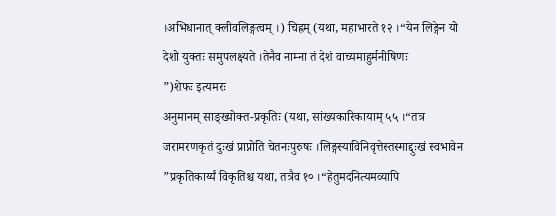।अभिधानात् क्लीवलिङ्गत्वम् ।) चिह्रम् (यथा, महाभारते १२ ।“येन लिङ्गेन यो देशो युक्तः समुपलक्ष्यते ।तेनैव नाम्ना तं देशं वाच्यमाहुर्मनीषिणः
”)शेफः इत्यमरः
अनुमानम् साङ्ख्योक्त-प्रकृतिः (यथा, सांख्यकारिकायाम् ५५ ।“तत्र जरामरणकृतं दुःखं प्राप्नोति चेतनःपुरुषः ।लिङ्गस्याविनिवृत्तेस्तस्माद्दुःखं स्वभावेन
”प्रकृतिकार्य्यं विकृतिश्च यथा, तत्रैव १० ।“हेतुमदनित्यमव्यापि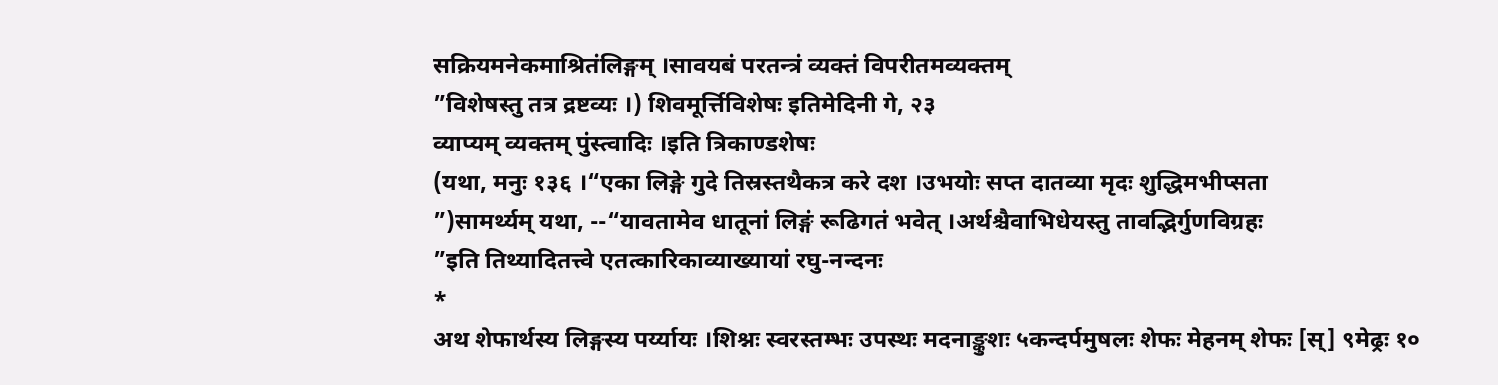सक्रियमनेकमाश्रितंलिङ्गम् ।सावयबं परतन्त्रं व्यक्तं विपरीतमव्यक्तम्
”विशेषस्तु तत्र द्रष्टव्यः ।) शिवमूर्त्तिविशेषः इतिमेदिनी गे, २३
व्याप्यम् व्यक्तम् पुंस्त्वादिः ।इति त्रिकाण्डशेषः
(यथा, मनुः १३६ ।“एका लिङ्गे गुदे तिस्रस्तथैकत्र करे दश ।उभयोः सप्त दातव्या मृदः शुद्धिमभीप्सता
”)सामर्थ्यम् यथा, --“यावतामेव धातूनां लिङ्गं रूढिगतं भवेत् ।अर्थश्चैवाभिधेयस्तु तावद्भिर्गुणविग्रहः
”इति तिथ्यादितत्त्वे एतत्कारिकाव्याख्यायां रघु-नन्दनः
*
अथ शेफार्थस्य लिङ्गस्य पर्य्यायः ।शिश्नः स्वरस्तम्भः उपस्थः मदनाङ्कुशः ५कन्दर्पमुषलः शेफः मेहनम् शेफः [स्] ९मेढ्रः १०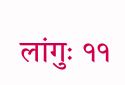लांगुः ११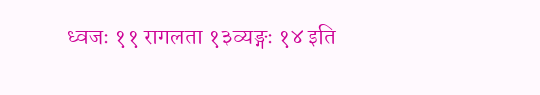ध्वजः ११ रागलता १३व्यङ्गः १४ इति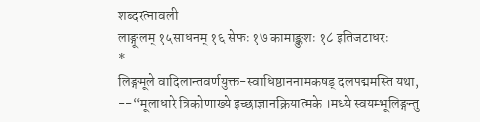शब्दरत्नावली
लाङ्गूलम् १५साधनम् १६ सेफः १७ कामाङ्कुशः १८ इतिजटाधरः
*
लिङ्गमूले वादिलान्तवर्णयुक्त-स्वाधिष्ठाननामकषड् दलपद्ममस्ति यथा, --“मूलाधारे त्रिकोणाख्ये इच्छाज्ञानक्रियात्मके ।मध्ये स्वयम्भूलिङ्गन्तु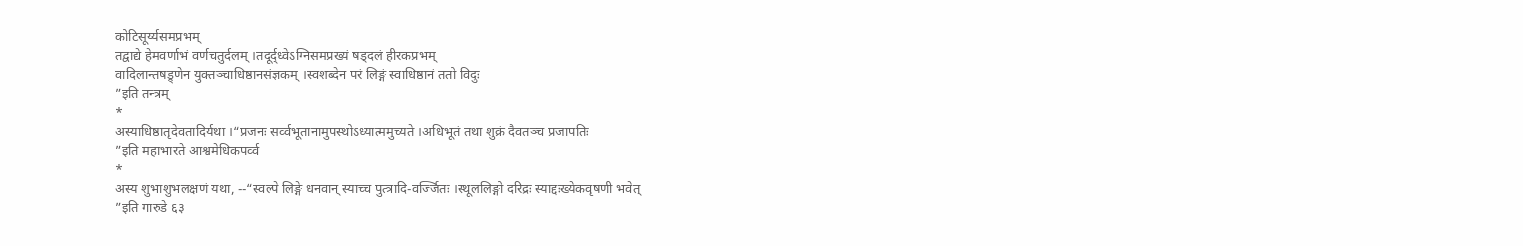कोटिसूर्य्यसमप्रभम्
तद्वाद्ये हेमवर्णाभं वर्णचतुर्दलम् ।तदूर्द्ध्वेऽग्निसमप्रख्यं षड्दलं हीरकप्रभम्
वादिलान्तषड्र्णेन युक्तञ्चाधिष्ठानसंज्ञकम् ।स्वशब्देन परं लिङ्गं स्वाधिष्ठानं ततो विदुः
”इति तन्त्रम्
*
अस्याधिष्ठातृदेवतादिर्यथा ।“प्रजनः सर्व्वभूतानामुपस्थोऽध्यात्ममुच्यते ।अधिभूतं तथा शुक्रं दैवतञ्च प्रजापतिः
”इति महाभारते आश्वमेधिकपर्व्व
*
अस्य शुभाशुभलक्षणं यथा, --“स्वल्पे लिङ्गे धनवान् स्याच्च पुत्त्रादि-वर्ज्जितः ।स्थूललिङ्गो दरिद्रः स्याद्दःख्येकवृषणी भवेत्
”इति गारुडे ६३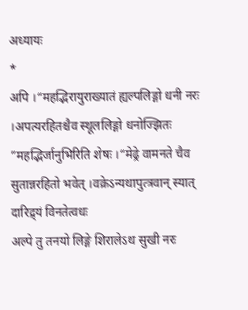अध्यायः
*
अपि ।“महद्भिरायुराख्यातं ह्यल्पलिङ्गो धनी नरः ।अपत्यरहितश्चैव स्थूललिङ्गो धनोज्झितः
”महद्भिर्जानुभिरिति शेषः ।“मेढ्रे वामनते चैव सुतान्नरहितो भवेत् ।वक्रेऽन्यथापुत्त्रवान् स्यात् दारिद्र्यं विनतेत्वधः
अल्पे तु तनयो लिङ्गे शिरालेऽथ सुखी नरः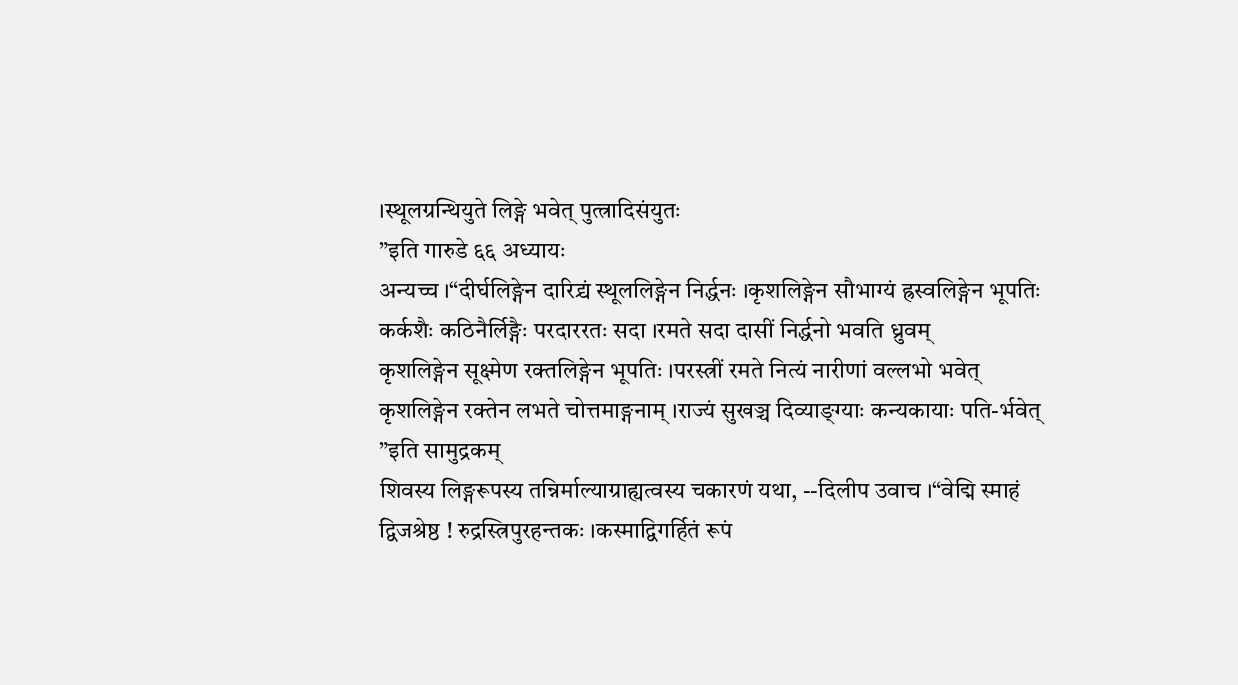।स्थूलग्रन्थियुते लिङ्गे भवेत् पुत्त्रादिसंयुतः
”इति गारुडे ६६ अध्यायः
अन्यच्च ।“दीर्घलिङ्गेन दारिद्र्यं स्थूललिङ्गेन निर्द्धनः ।कृशलिङ्गेन सौभाग्यं ह्रस्वलिङ्गेन भूपतिः
कर्कशैः कठिनैर्लिङ्गैः परदाररतः सदा ।रमते सदा दासीं निर्द्धनो भवति ध्रुवम्
कृशलिङ्गेन सूक्ष्मेण रक्तलिङ्गेन भूपतिः ।परस्त्रीं रमते नित्यं नारीणां वल्लभो भवेत्
कृशलिङ्गेन रक्तेन लभते चोत्तमाङ्गनाम् ।राज्यं सुखञ्च दिव्याङ्ग्याः कन्यकायाः पति-र्भवेत्
”इति सामुद्रकम्
शिवस्य लिङ्गरूपस्य तन्निर्माल्याग्राह्यत्वस्य चकारणं यथा, --दिलीप उवाच ।“वेद्मि स्माहं द्विजश्रेष्ठ ! रुद्रस्त्रिपुरहन्तकः ।कस्माद्विगर्हितं रूपं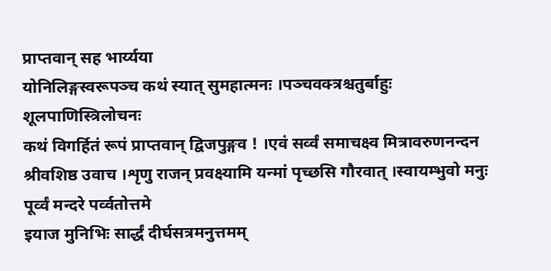प्राप्तवान् सह भार्य्यया
योनिलिङ्गस्वरूपञ्च कथं स्यात् सुमहात्मनः ।पञ्चवक्त्रश्चतुर्बाहुः शूलपाणिस्त्रिलोचनः
कथं विगर्हितं रूपं प्राप्तवान् द्विजपुङ्गव ! ।एवं सर्व्वं समाचक्ष्व मित्रावरुणनन्दन
श्रीवशिष्ठ उवाच ।शृणु राजन् प्रवक्ष्यामि यन्मां पृच्छसि गौरवात् ।स्वायम्भुवो मनुः पूर्व्वं मन्दरे पर्व्वतोत्तमे
इयाज मुनिभिः सार्द्धं दीर्घसत्रमनुत्तमम्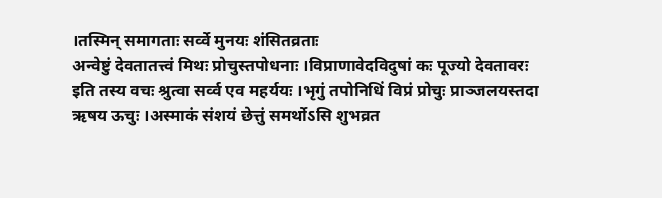।तस्मिन् समागताः सर्व्वे मुनयः शंसितव्रताः
अन्वेष्टुं देवतातत्त्वं मिथः प्रोचुस्तपोधनाः ।विप्राणावेदविदुषां कः पूज्यो देवतावरः
इति तस्य वचः श्रुत्वा सर्व्व एव महर्ययः ।भृगुं तपोनिधिं विप्रं प्रोचुः प्राञ्जलयस्तदा
ऋषय ऊचुः ।अस्माकं संशयं छेत्तुं समर्थोऽसि शुभव्रत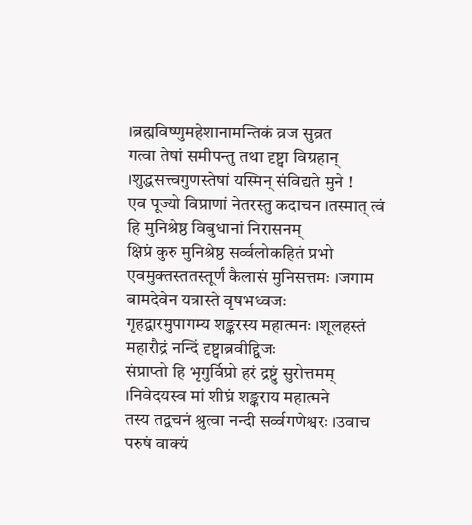।ब्रह्मविष्णुमहेशानामन्तिकं व्रज सुव्रत
गत्वा तेषां समीपन्तु तथा दृष्ट्वा विग्रहान् ।शुद्धसत्त्वगुणस्तेषां यस्मिन् संविद्यते मुने !
एव पूज्यो विप्राणां नेतरस्तु कदाचन ।तस्मात् त्वं हि मुनिश्रेष्ठ विबुधानां निरासनम्
क्षिप्रं कुरु मुनिश्रेष्ठ सर्व्वलोकहितं प्रभो
एवमुक्तस्ततस्तूर्णं कैलासं मुनिसत्तमः ।जगाम बामदेवेन यत्रास्ते वृषभध्वजः
गृहद्वारमुपागम्य शङ्करस्य महात्मनः ।शूलहस्तं महारौद्रं नन्दिं दृष्ट्वाब्रवीद्द्विजः
संप्राप्तो हि भृगुर्विप्रो हरं द्रष्टुं सुरोत्तमम् ।निवेदयस्व मां शीघ्रं शङ्कराय महात्मने
तस्य तद्वचनं श्रुत्वा नन्दी सर्व्वगणेश्वरः ।उवाच परुषं वाक्यं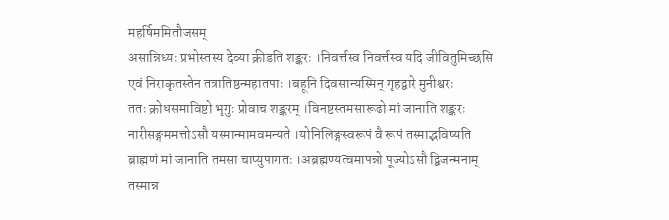महर्षिममितौजसम्
असान्निध्यः प्रभोस्तस्य देव्या क्रीडति शङ्करः ।निवर्त्तस्व निवर्त्तस्व यदि जीवितुमिच्छसि
एवं निराकृतस्तेन तत्रातिष्ठन्महातपाः ।बहूनि दिवसान्यस्मिन् गृहद्वारे मुनीश्वरः
ततः क्रोधसमाविष्टो भृगुः प्रोवाच शङ्करम् ।विनष्टस्तमसारूढो मां जानाति शङ्करः
नारीसङ्गममत्तोऽसौ यस्मान्मामवमन्यते ।योनिलिङ्गस्वरूपं वै रूपं तस्माद्भविष्यति
ब्राह्मणं मां जानाति तमसा चाप्युपागतः ।अब्रह्मण्यत्वमापन्नो पूज्योऽसौ द्बिजन्मनाम्
तस्मान्न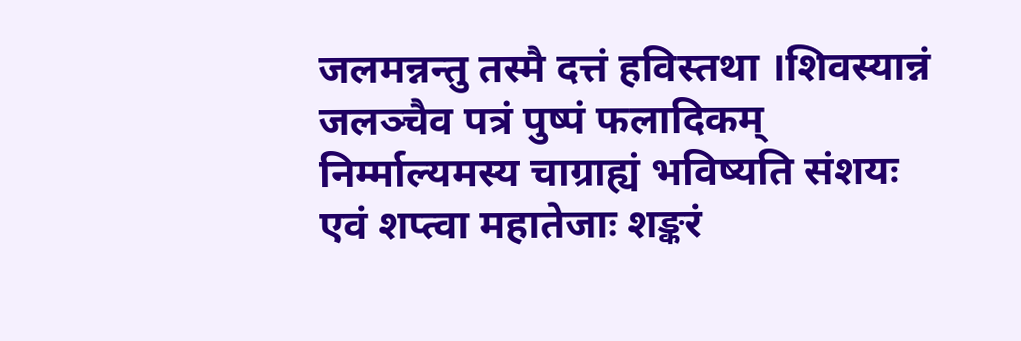जलमन्नन्तु तस्मै दत्तं हविस्तथा ।शिवस्यान्नं जलञ्चैव पत्रं पुष्पं फलादिकम्
निर्म्माल्यमस्य चाग्राह्यं भविष्यति संशयः
एवं शप्त्वा महातेजाः शङ्करं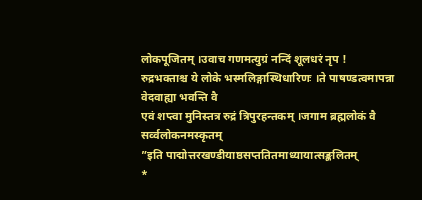लोकपूजितम् ।उवाच गणमत्युग्रं नन्दिं शूलधरं नृप !
रुद्रभक्ताश्च ये लोके भस्मलिङ्गास्थिधारिणः ।ते पाषण्डत्वमापन्ना वेदवाह्या भवन्ति वै
एवं शप्त्वा मुनिस्तत्र रुद्रं त्रिपुरहन्तकम् ।जगाम ब्रह्मलोकं वै सर्व्वलोकनमस्कृतम्
”इति पाद्मोत्तरखण्डीयाष्ठसप्ततितमाध्यायात्सङ्कलितम्
*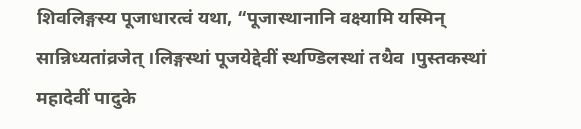शिवलिङ्गस्य पूजाधारत्वं यथा, “पूजास्थानानि वक्ष्यामि यस्मिन् सान्निध्यतांव्रजेत् ।लिङ्गस्थां पूजयेद्देवीं स्थण्डिलस्थां तथैव ।पुस्तकस्थां महादेवीं पादुके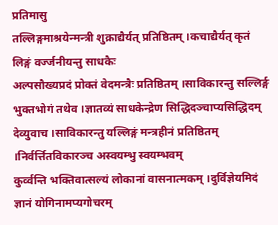प्रतिमासु
तल्लिङ्गमाश्रयेन्मन्त्री शुक्राद्यैर्यत् प्रतिष्ठितम् ।कचाद्यैर्यत् कृतं लिङ्गं वर्ज्जनीयन्तु साधकैः
अल्पसौख्यप्रदं प्रोक्तं वेदमन्त्रैः प्रतिष्ठितम् ।साविकारन्तु सल्लिर्ङ्ग भुक्तभोगं तथेव ।ज्ञातव्यं साधकेन्द्रेण सिद्धिदञ्चाप्यसिद्धिदम्
देव्युवाच ।साविकारन्तु यल्लिङ्गं मन्त्रहीनं प्रतिष्ठितम् ।निर्वर्त्तितविकारञ्च अस्वयम्भु स्वयम्भवम्
कुर्व्वन्ति भक्तिवात्सल्यं लोकानां वासनात्मकम् ।दुर्विज्ञेयमिदं ज्ञानं योगिनामप्यगोचरम्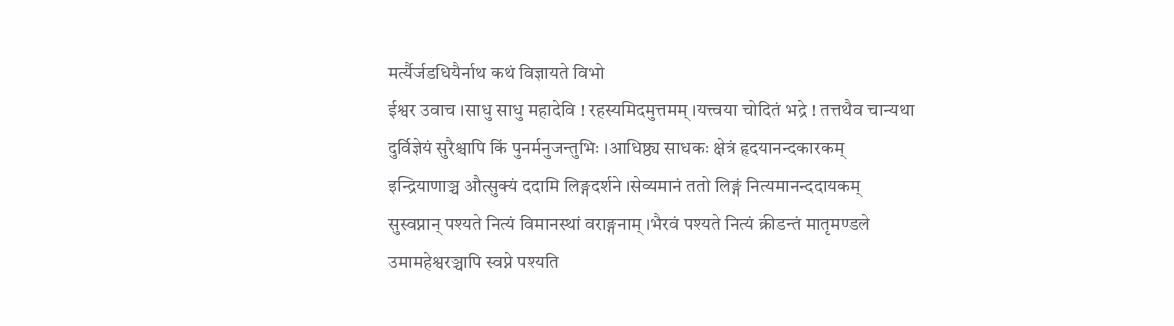मर्त्यैर्जडधियैर्नाथ कथं विज्ञायते विभो
ईश्वर उवाच ।साधु साधु महादेवि ! रहस्यमिदमुत्तमम् ।यत्त्वया चोदितं भद्रे ! तत्तथैव चान्यथा
दुर्विज्ञेयं सुरैश्चापि किं पुनर्मनुजन्तुभिः ।आधिष्ठ्य साधकः क्षेत्रं हृदयानन्दकारकम्
इन्द्रियाणाञ्च औत्सुक्यं ददामि लिङ्गदर्शने ।सेव्यमानं ततो लिङ्गं नित्यमानन्ददायकम्
सुस्वप्नान् पश्यते नित्यं विमानस्थां वराङ्गनाम् ।भैरवं पश्यते नित्यं क्रीडन्तं मातृमण्डले
उमामहेश्वरञ्चापि स्वप्ने पश्यति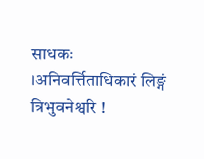साधकः ।अनिवर्त्तिताधिकारं लिङ्गं त्रिभुवनेश्वरि !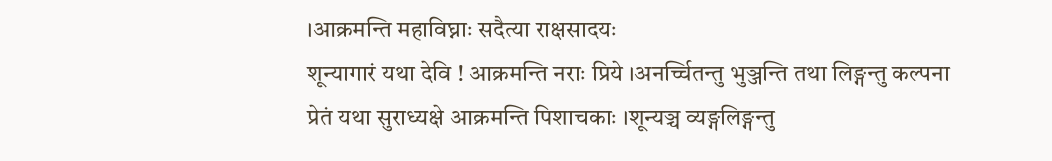।आक्रमन्ति महाविघ्नाः सदैत्या राक्षसादयः
शून्यागारं यथा देवि ! आक्रमन्ति नराः प्रिये ।अनर्च्चितन्तु भुञ्जन्ति तथा लिङ्गन्तु कल्पना
प्रेतं यथा सुराध्यक्षे आक्रमन्ति पिशाचकाः ।शून्यञ्च व्यङ्गलिङ्गन्तु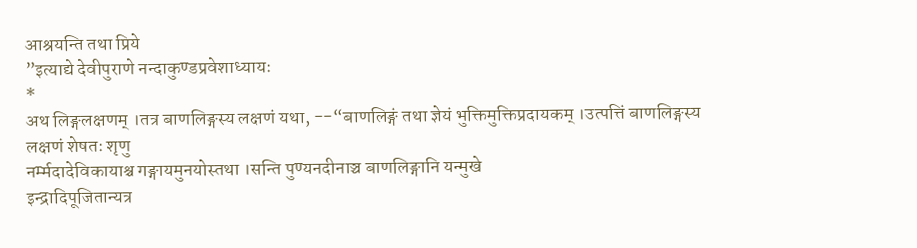आश्रयन्ति तथा प्रिये
”इत्याद्ये देवीपुराणे नन्दाकुण्डप्रवेशाध्यायः
*
अथ लिङ्गलक्षणम् ।तत्र बाणलिङ्गस्य लक्षणं यथा, --“बाणलिङ्गं तथा ज्ञेयं भुक्तिमुक्तिप्रदायकम् ।उत्पत्तिं बाणलिङ्गस्य लक्षणं शेषतः शृणु
नर्म्मदादेविकायाश्च गङ्गायमुनयोस्तथा ।सन्ति पुण्यनदीनाञ्च बाणलिङ्गानि यन्मुखे
इन्द्रादिपूजितान्यत्र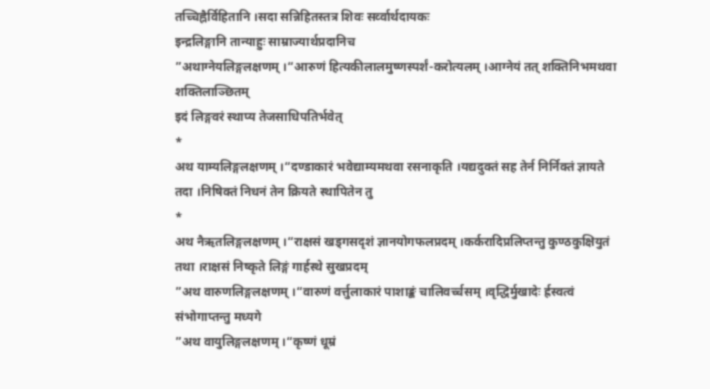तच्चिह्नैर्विहितानि ।सदा सन्निहितस्तत्र शिवः सर्व्वार्थदायकः
इन्द्रलिङ्गानि तान्याहुः साम्राज्यार्थप्रदानिच
”अथाग्नेयलिङ्गलक्षणम् ।“आरुणं हित्यकीलालमुष्णस्पर्शं-करोत्यलम् ।आग्नेयं तत् शक्तिनिभमथवा शक्तिलाञ्छितम्
इदं लिङ्गवरं स्थाप्य तेजसाधिपतिर्भवेत्
*
अथ याम्यलिङ्गलक्षणम् ।“दण्डाकारं भवेद्याम्यमथवा रसनाकृति ।यद्यदुक्तं सह तेर्न निर्निक्तं ज्ञायते तदा ।निषिक्तं निधनं तेन क्रियते स्थापितेन तु
*
अथ नैऋतलिङ्गलक्षणम् ।“राक्षसं खड्गसदृशं ज्ञानयोगफलप्रदम् ।कर्करादिप्रलिप्तन्तु कुण्ठकुक्षियुतं तथा ।राक्षसं निष्कृते लिङ्गं गार्हस्थे सुखप्रदम्
”अथ वारुणलिङ्गलक्षणम् ।“वारुणं वर्त्तुलाकारं पाशाङ्कं चालिवर्च्चसम् ।वृद्धिर्मुखादेः र्ह्रस्वत्वं संभोगाप्तन्तु मध्यगे
”अथ वायुलिङ्गलक्षणम् ।“कृष्णं धूम्रं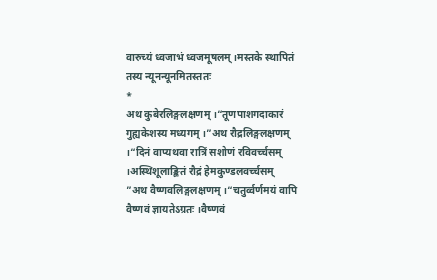वारुच्यं ध्वजाभं ध्वजमूषलम् ।मस्तके स्थापितं तस्य न्यूनन्यूनमितस्ततः
*
अथ कुबेरलिङ्गलक्षणम् ।“तूणपाशगदाकारं गुह्यकेशस्य मध्यगम् ।”अथ रौद्रलिङ्गलक्षणम् ।“दिनं वाप्यथवा रात्रिं सशोणं रविवर्च्चसम् ।अस्थिशूलाङ्कितं रौद्रं हेमकुण्डलवर्च्चसम्
”अथ वैष्णवलिङ्गलक्षणम् ।“चतुर्व्वर्णमयं वापि वैष्णवं ज्ञायतेऽग्रतः ।वैष्णवं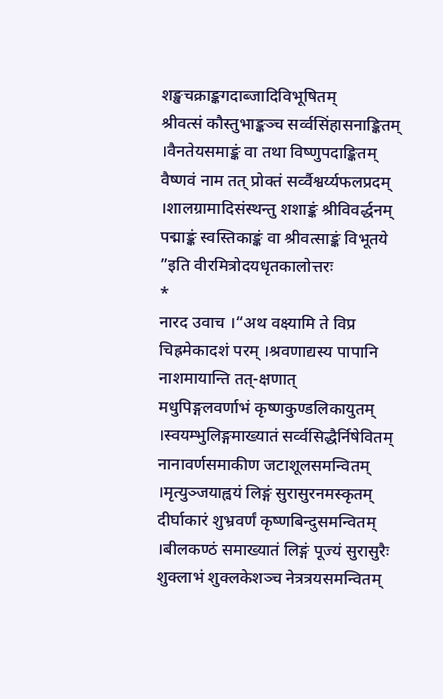शङ्खचक्राङ्कगदाब्जादिविभूषितम्
श्रीवत्सं कौस्तुभाङ्कञ्च सर्व्वसिंहासनाङ्कितम् ।वैनतेयसमाङ्कं वा तथा विष्णुपदाङ्कितम्
वैष्णवं नाम तत् प्रोक्तं सर्व्वैश्वर्य्यफलप्रदम् ।शालग्रामादिसंस्थन्तु शशाङ्कं श्रीविवर्द्धनम्
पद्माङ्कं स्वस्तिकाङ्कं वा श्रीवत्साङ्कं विभूतये
”इति वीरमित्रोदयधृतकालोत्तरः
*
नारद उवाच ।“अथ वक्ष्यामि ते विप्र चिह्रमेकादशं परम् ।श्रवणाद्यस्य पापानि नाशमायान्ति तत्-क्षणात्
मधुपिङ्गलवर्णाभं कृष्णकुण्डलिकायुतम् ।स्वयम्भुलिङ्गमाख्यातं सर्व्वसिद्धैर्निषेवितम्
नानावर्णसमाकीण जटाशूलसमन्वितम् ।मृत्युञ्जयाह्वयं लिङ्गं सुरासुरनमस्कृतम्
दीर्घाकारं शुभ्रवर्णं कृष्णबिन्दुसमन्वितम् ।बीलकण्ठं समाख्यातं लिङ्गं पूज्यं सुरासुरैः
शुक्लाभं शुक्लकेशञ्च नेत्रत्रयसमन्वितम्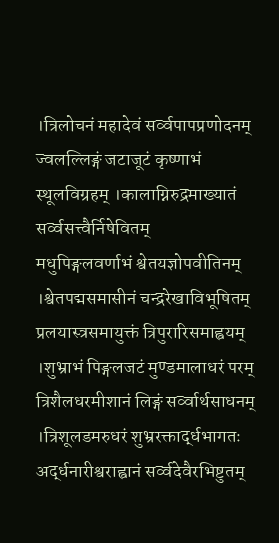।त्रिलोचनं महादेवं सर्व्वपापप्रणोदनम्
ज्वलल्लिङ्गं जटाजूटं कृष्णाभं स्थूलविग्रहम् ।कालाग्निरुद्रमाख्यातं सर्व्वसत्त्वैर्निषेवितम्
मधुपिङ्गलवर्णाभं श्वेतयज्ञोपवीतिनम् ।श्वेतपद्मसमासीनं चन्द्ररेखाविभूषितम्
प्रलयास्त्रसमायुक्तं त्रिपुरारिसमाह्वयम् ।शुभ्राभं पिङ्गलजटं मुण्डमालाधरं परम्
त्रिशैलधरमीशानं लिङ्गं सर्व्वार्थसाधनम् ।त्रिशूलडमरुधरं शुभ्ररक्तार्द्धभागतः
अर्द्धनारीश्वराह्वानं सर्व्वदेवैरभिष्टुतम्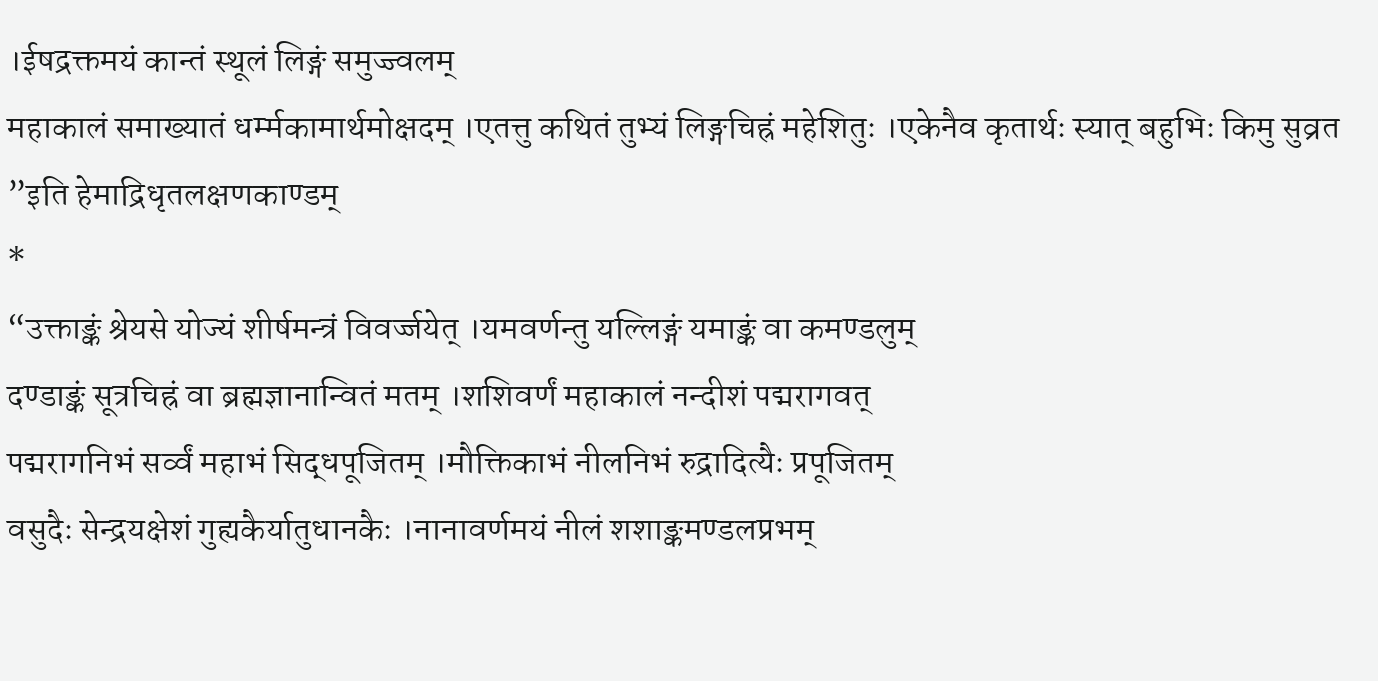।ईषद्रक्तमयं कान्तं स्थूलं लिङ्गं समुज्ज्वलम्
महाकालं समाख्यातं धर्म्मकामार्थमोक्षदम् ।एतत्तु कथितं तुभ्यं लिङ्गचिह्रं महेशितुः ।एकेनैव कृतार्थः स्यात् बहुभिः किमु सुव्रत
”इति हेमाद्रिधृतलक्षणकाण्डम्
*
“उक्ताङ्कं श्रेयसे योज्यं शीर्षमन्त्रं विवर्ज्जयेत् ।यमवर्णन्तु यल्लिङ्गं यमाङ्कं वा कमण्डलुम्
दण्डाङ्कं सूत्रचिह्रं वा ब्रह्मज्ञानान्वितं मतम् ।शशिवर्णं महाकालं नन्दीशं पद्मरागवत्
पद्मरागनिभं सर्व्वं महाभं सिद्धपूजितम् ।मौक्तिकाभं नीलनिभं रुद्रादित्यैः प्रपूजितम्
वसुदैः सेन्द्रयक्षेशं गुह्यकैर्यातुधानकैः ।नानावर्णमयं नीलं शशाङ्कमण्डलप्रभम्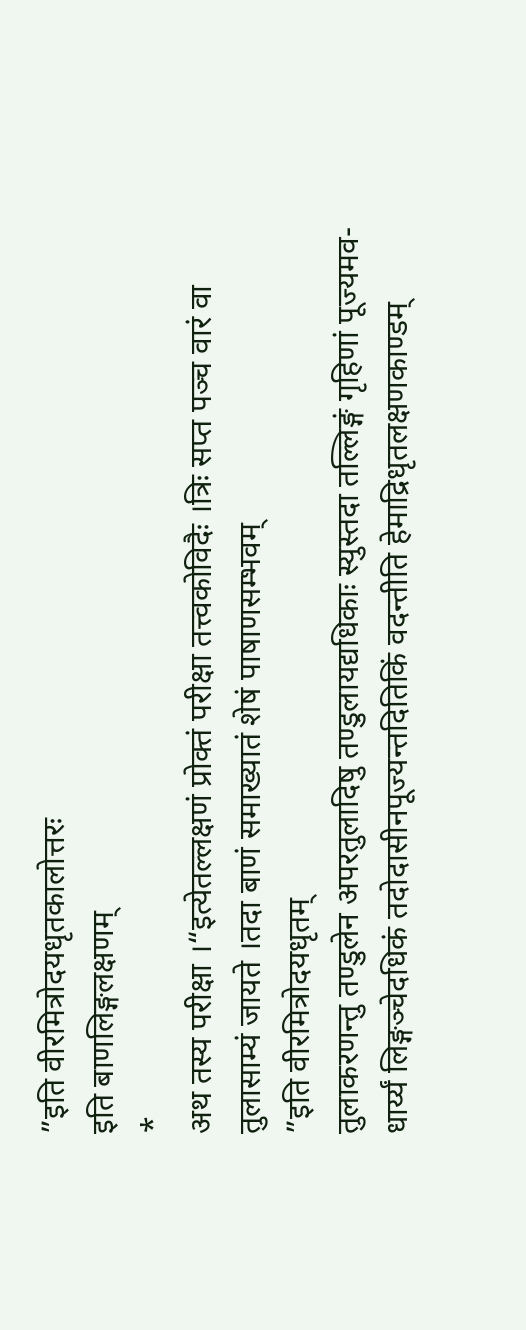”इति वीरमित्रोदयधृतकालोत्तरः
इति बाणलिङ्गलक्षणम्
*
अथ तस्य परीक्षा ।“इत्येतल्लक्षणं प्रोक्तं परीक्षा तत्त्वकोविदैः ।त्रिः सप्त पञ्च वारं वा तुलासाम्यं जायते ।तदा बाणं समाख्यातं शेषं पाषाणसम्भवम्
”इति वीरमित्रोदयधृतम्
तुलाकरणन्तु तण्डुलेन अपरतुलादिषु तण्डुलायद्यधिकाः स्युस्तदा तल्लिङ्गं गृहिणां पूज्यमव-धार्य्यं लिङ्गञ्चेदधिकं तदोदासीनपूज्यन्तदितिकिं वदन्तीति हेमाद्रिधृतलक्षणकाण्डम्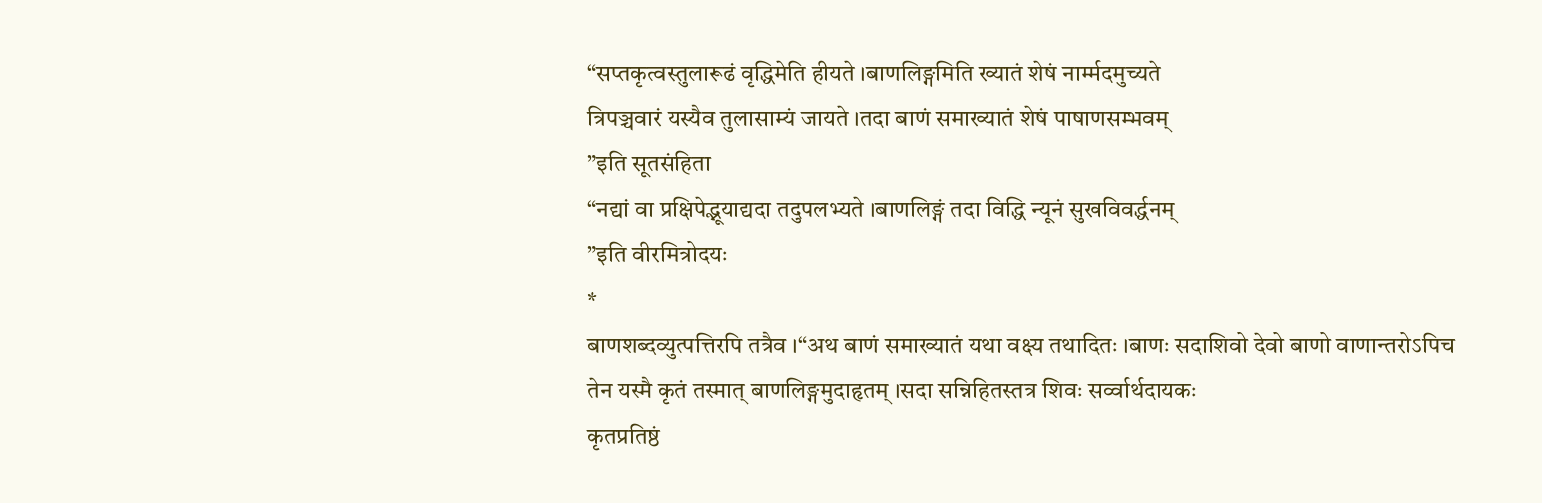“सप्तकृत्वस्तुलारूढं वृद्धिमेति हीयते ।बाणलिङ्गमिति ख्यातं शेषं नार्म्मदमुच्यते
त्रिपञ्चवारं यस्यैव तुलासाम्यं जायते ।तदा बाणं समाख्यातं शेषं पाषाणसम्भवम्
”इति सूतसंहिता
“नद्यां वा प्रक्षिपेद्भूयाद्यदा तदुपलभ्यते ।बाणलिङ्गं तदा विद्धि न्यूनं सुखविवर्द्धनम्
”इति वीरमित्रोदयः
*
बाणशब्दव्युत्पत्तिरपि तत्रैव ।“अथ बाणं समाख्यातं यथा वक्ष्य तथादितः ।बाणः सदाशिवो देवो बाणो वाणान्तरोऽपिच
तेन यस्मै कृतं तस्मात् बाणलिङ्गमुदाहृतम् ।सदा सन्निहितस्तत्र शिवः सर्व्वार्थदायकः
कृतप्रतिष्ठं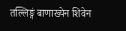तल्लिङ्गं बाणाख्येन शिवेन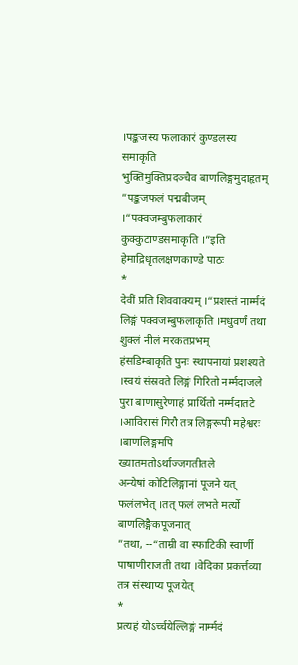।पङ्कजस्य फलाकारं कुण्डलस्य समाकृति
भुक्तिमुक्तिप्रदञ्चैव बाणलिङ्गमुदाहृतम्
”पङ्कजफलं पद्मबीजम् ।“पक्वजम्बुफलाकारं कुक्कुटाण्डसमाकृति ।”इति हेमाद्रिधृतलक्षणकाण्डे पाठः
*
देवीं प्रति शिववाक्यम् ।“प्रशस्तं नार्म्मदं लिङ्गं पक्वजम्बुफलाकृति ।मधुवर्णं तथा शुक्लं नीलं मरकतप्रभम्
हंसडिम्बाकृति पुनः स्थापनायां प्रशश्यते ।स्वयं संस्रवते लिङ्गं गिरितो नर्म्मदाजले
पुरा बाणासुरेणाहं प्रार्थितो नर्म्मदातटे ।आविरासं गिरौ तत्र लिङ्गरूपी महेश्वरः ।बाणलिङ्गमपि ख्यातमतोऽर्थाज्जगतीतले
अन्येषां कोटिलिङ्गानां पूजने यत् फलंलभेत् ।तत् फलं लभते मर्त्यो बाणलिङ्गैकपूजनात्
”तथा, --“ताम्री वा स्फाटिकी स्वार्णी पाषाणीराजती तथा ।वेदिका प्रकर्त्तव्या तत्र संस्थाप्य पूजयेत्
*
प्रत्यहं योऽर्च्चयेल्लिङ्गं नार्म्मदं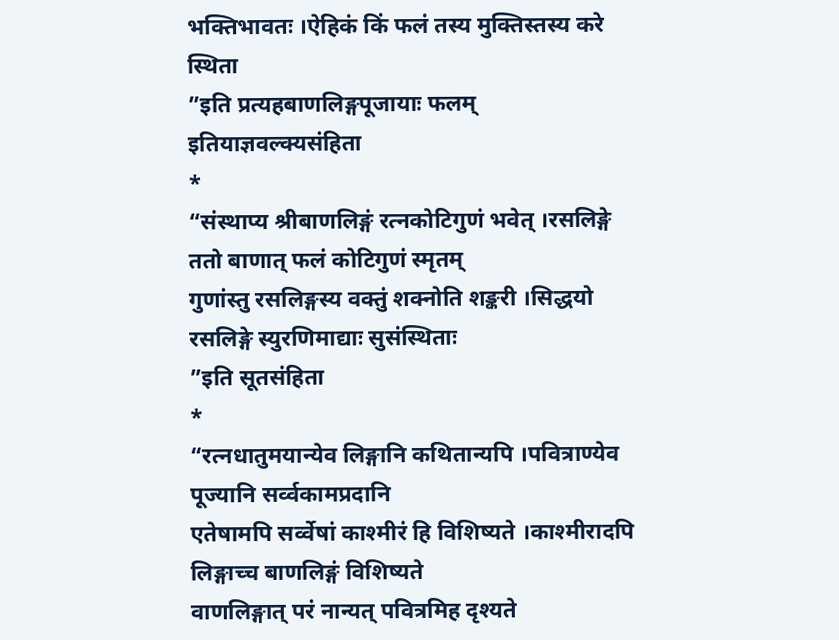भक्तिभावतः ।ऐहिकं किं फलं तस्य मुक्तिस्तस्य करे स्थिता
”इति प्रत्यहबाणलिङ्गपूजायाः फलम् इतियाज्ञवल्क्यसंहिता
*
“संस्थाप्य श्रीबाणलिङ्गं रत्नकोटिगुणं भवेत् ।रसलिङ्गे ततो बाणात् फलं कोटिगुणं स्मृतम्
गुणांस्तु रसलिङ्गस्य वक्तुं शक्नोति शङ्करी ।सिद्धयो रसलिङ्गे स्युरणिमाद्याः सुसंस्थिताः
”इति सूतसंहिता
*
“रत्नधातुमयान्येव लिङ्गानि कथितान्यपि ।पवित्राण्येव पूज्यानि सर्व्वकामप्रदानि
एतेषामपि सर्व्वेषां काश्मीरं हि विशिष्यते ।काश्मीरादपि लिङ्गाच्च बाणलिङ्गं विशिष्यते
वाणलिङ्गात् परं नान्यत् पवित्रमिह दृश्यते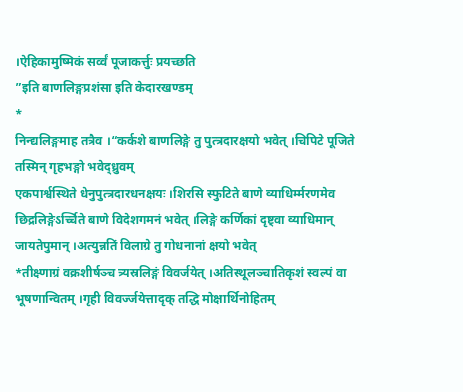।ऐहिकामुष्मिकं सर्व्वं पूजाकर्त्तुः प्रयच्छति
”इति बाणलिङ्गप्रशंसा इति केदारखण्डम्
*
निन्द्यलिङ्गमाह तत्रैव ।“कर्कशे बाणलिङ्गे तु पुत्त्रदारक्षयो भवेत् ।चिपिटे पूजिते तस्मिन् गृहभङ्गो भवेद्ध्रुवम्
एकपार्श्वस्थिते धेनुपुत्त्रदारधनक्षयः ।शिरसि स्फुटिते बाणे व्याधिर्म्मरणमेव
छिद्रलिङ्गेऽर्च्चिते बाणे विदेशगमनं भवेत् ।लिङ्गे कर्णिकां दृष्ट्वा व्याधिमान् जायतेपुमान् ।अत्युन्नतिं विलाग्रे तु गोधनानां क्षयो भवेत्
*तीक्ष्णाग्रं वक्रशीर्षञ्च त्र्यस्रलिङ्गं विवर्जयेत् ।अतिस्थूलञ्चातिकृशं स्वल्पं वा भूषणान्वितम् ।गृही विवर्ज्जयेत्तादृक् तद्धि मोक्षार्थिनोहितम्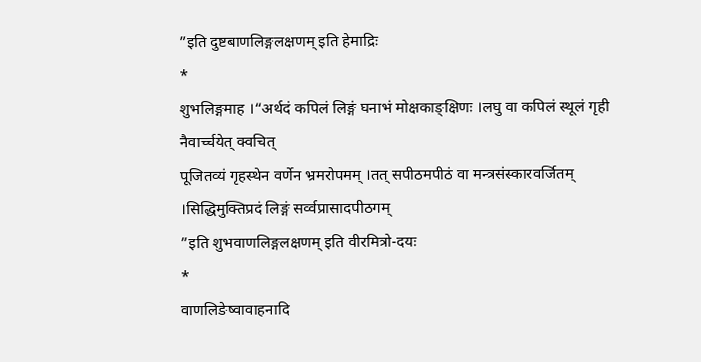”इति दुष्टबाणलिङ्गलक्षणम् इति हेमाद्रिः
*
शुभलिङ्गमाह ।“अर्थदं कपिलं लिङ्गं घनाभं मोक्षकाङ्क्षिणः ।लघु वा कपिलं स्थूलं गृही नैवार्च्चयेत् क्वचित्
पूजितव्यं गृहस्थेन वर्णेन भ्रमरोपमम् ।तत् सपीठमपीठं वा मन्त्रसंस्कारवर्जितम् ।सिद्धिमुक्तिप्रदं लिङ्गं सर्व्वप्रासादपीठगम्
”इति शुभवाणलिङ्गलक्षणम् इति वीरमित्रो-दयः
*
वाणलिङेष्वावाहनादि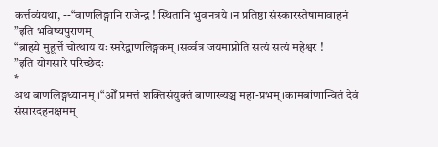कर्त्तव्यंयथा, --“वाणलिङ्गानि राजेन्द्र ! स्थितानि भुवनत्रये ।न प्रतिष्ठा संस्कारस्तेषामावाहनं
”इति भविष्यपुराणम्
“ब्राह्म्ये मुहूर्त्ते चोत्थाय यः स्मरेद्वाणलिङ्गकम् ।सर्व्वत्र जयमाप्नोति सत्यं सत्यं महेश्वर !
”इति योगसारे परिच्छेदः
*
अथ बाणलिङ्गध्यानम् ।“ओँ प्रमत्तं शक्तिसंयुक्तं बाणाख्यञ्च महा-प्रभम् ।कामबांणान्वितं देवं संसारदहनक्षमम्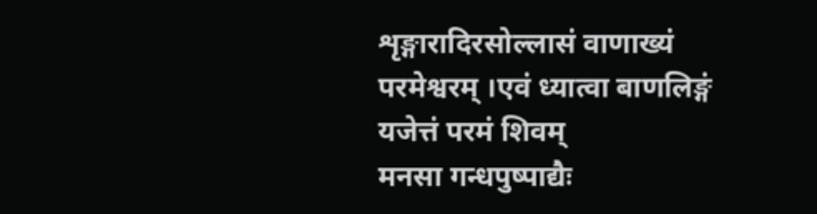शृङ्गारादिरसोल्लासं वाणाख्यं परमेश्वरम् ।एवं ध्यात्वा बाणलिङ्गं यजेत्तं परमं शिवम्
मनसा गन्धपुष्पाद्यैः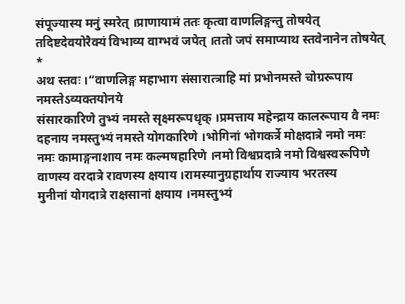संपूज्यास्य मनुं स्मरेत् ।प्राणायामं ततः कृत्वा वाणलिङ्गन्तु तोषयेत्
तदिष्टदेवयोरैक्यं विभाव्य वाग्भवं जपेत् ।ततो जपं समाप्याथ स्तवेनानेन तोषयेत्
*
अथ स्तवः ।“वाणलिङ्ग महाभाग संसारात्त्राहि मां प्रभोनमस्ते चोग्ररूपाय नमस्तेऽव्यक्तयोनये
संसारकारिणे तुभ्यं नमस्ते सृक्ष्मरूपधृक् ।प्रमत्ताय महेन्द्राय कालरूपाय वै नमः
दहनाय नमस्तुभ्यं नमस्ते योगकारिणे ।भोगिनां भोगकर्त्रे मोक्षदात्रे नमो नमः
नमः कामाङ्गनाशाय नमः कल्मषहारिणे ।नमो विश्वप्रदात्रे नमो विश्वस्वरूपिणे
वाणस्य वरदात्रे रावणस्य क्षयाय ।रामस्यानुग्रहार्थाय राज्याय भरतस्य
मुनीनां योगदात्रे राक्षसानां क्षयाय ।नमस्तुभ्यं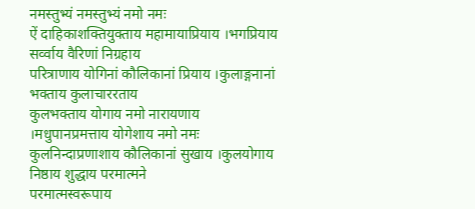नमस्तुभ्यं नमस्तुभ्यं नमो नमः
ऐं दाहिकाशक्तियुक्ताय महामायाप्रियाय ।भगप्रियाय सर्व्वाय वैरिणां निग्रहाय
परित्राणाय योगिनां कौलिकानां प्रियाय ।कुलाङ्गनानां भक्ताय कुलाचाररताय
कुलभक्ताय योगाय नमो नारायणाय ।मधुपानप्रमत्ताय योगेशाय नमो नमः
कुलनिन्दाप्रणाशाय कौलिकानां सुखाय ।कुलयोगाय निष्ठाय शुद्धाय परमात्मने
परमात्मस्वरूपाय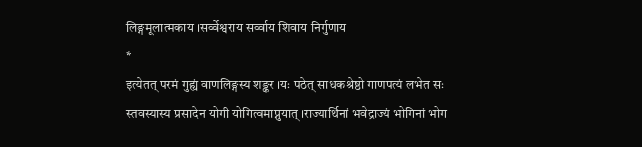लिङ्गमूलात्मकाय ।सर्व्वेश्वराय सर्व्वाय शिवाय निर्गुणाय
*
इत्येतत् परमं गुह्यं वाणलिङ्गस्य शङ्कर ।यः पठेत् साधकश्रेष्ठो गाणपत्यं लभेत सः
स्तवस्यास्य प्रसादेन योगी योगित्वमाप्नुयात् ।राज्यार्थिनां भवेद्राज्यं भोगिनां भोग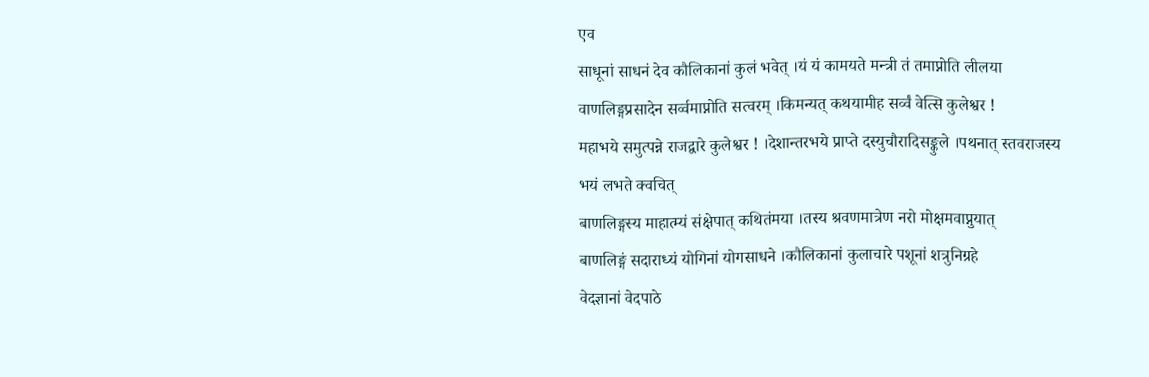एव
साधूनां साधनं देव कौलिकानां कुलं भवेत् ।यं यं कामयते मन्त्री तं तमाप्नोति लीलया
वाणलिङ्गप्रसादेन सर्व्वमाप्नोति सत्वरम् ।किमन्यत् कथयामीह सर्व्वं वेत्सि कुलेश्वर !
महाभये समुत्पन्ने राजद्वारे कुलेश्वर ! ।देशान्तरभये प्राप्ते दस्युचौरादिसङ्कुले ।पथनात् स्तवराजस्य भयं लभते क्वचित्
बाणलिङ्गस्य माहात्म्यं संक्षेपात् कथितंमया ।तस्य श्रवणमात्रेण नरो मोक्षमवाप्नुयात्
बाणलिङ्गं सदाराध्यं योगिनां योगसाधने ।कौलिकानां कुलाचारे पशूनां शत्रुनिग्रहे
वेदज्ञानां वेदपाठे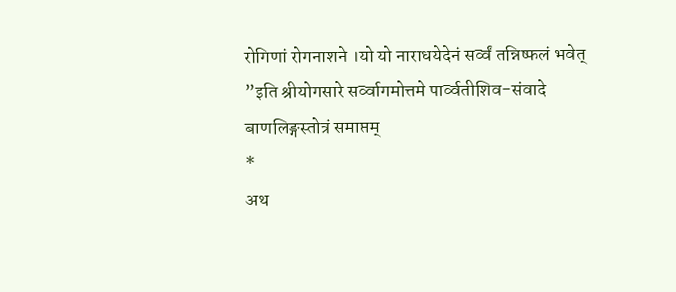रोगिणां रोगनाशने ।यो यो नाराधयेदेनं सर्व्वं तन्निष्फलं भवेत्
”इति श्रीयोगसारे सर्व्वागमोत्तमे पार्व्वतीशिव-संवादे बाणलिङ्गस्तोत्रं समाप्तम्
*
अथ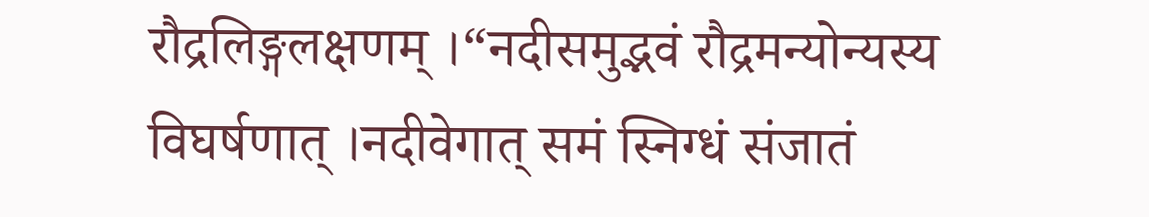रौद्रलिङ्गलक्षणम् ।“नदीसमुद्भवं रौद्रमन्योन्यस्य विघर्षणात् ।नदीवेगात् समं स्निग्धं संजातं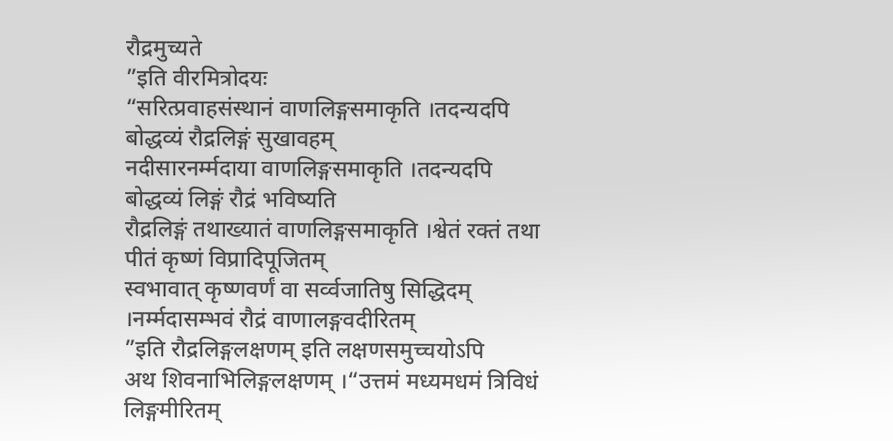रौद्रमुच्यते
”इति वीरमित्रोदयः
“सरित्प्रवाहसंस्थानं वाणलिङ्गसमाकृति ।तदन्यदपि बोद्धव्यं रौद्रलिङ्गं सुखावहम्
नदीसारनर्म्मदाया वाणलिङ्गसमाकृति ।तदन्यदपि बोद्धव्यं लिङ्गं रौद्रं भविष्यति
रौद्रलिङ्गं तथाख्यातं वाणलिङ्गसमाकृति ।श्वेतं रक्तं तथा पीतं कृष्णं विप्रादिपूजितम्
स्वभावात् कृष्णवर्णं वा सर्व्वजातिषु सिद्धिदम् ।नर्म्मदासम्भवं रौद्रं वाणालङ्गवदीरितम्
”इति रौद्रलिङ्गलक्षणम् इति लक्षणसमुच्चयोऽपि
अथ शिवनाभिलिङ्गलक्षणम् ।“उत्तमं मध्यमधमं त्रिविधं लिङ्गमीरितम्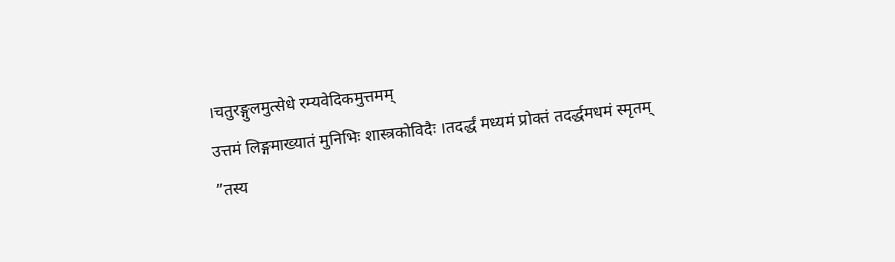।चतुरङ्गुलमुत्सेधे रम्यवेदिकमुत्तमम्
उत्तमं लिङ्गमाख्यातं मुनिभिः शास्त्रकोविदैः ।तदर्द्धं मध्यमं प्रोक्तं तदर्द्धमधमं स्मृतम्
”तस्य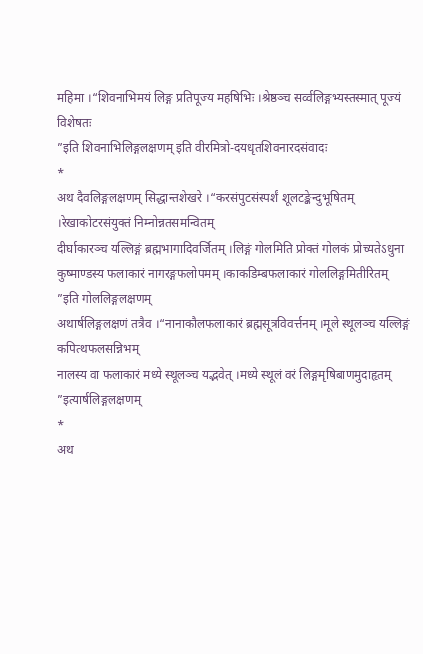महिमा ।“शिवनाभिमयं लिङ्ग प्रतिपूज्य महषिभिः ।श्रेष्ठञ्च सर्व्वलिङ्गभ्यस्तस्मात् पूज्यं विशेषतः
”इति शिवनाभिलिङ्गलक्षणम् इति वीरमित्रो-दयधृतशिवनारदसंवादः
*
अथ दैवलिङ्गलक्षणम् सिद्धान्तशेखरे ।“करसंपुटसंस्पर्शं शूलटङ्केन्दुभूषितम् ।रेखाकोटरसंयुक्तं निम्नोन्नतसमन्वितम्
दीर्घाकारञ्च यल्लिङ्गं ब्रह्मभागादिवर्जितम् ।लिङ्गं गोलमिति प्रोक्तं गोलकं प्रोच्यतेऽधुना
कुष्माण्डस्य फलाकारं नागरङ्गफलोपमम् ।काकडिम्बफलाकारं गोललिङ्गमितीरितम्
”इति गोललिङ्गलक्षणम्
अथार्षलिङ्गलक्षणं तत्रैव ।“नानाकौलफलाकारं ब्रह्मसूत्रविवर्त्तनम् ।मूले स्थूलञ्च यल्लिङ्गं कपित्थफलसन्निभम्
नालस्य वा फलाकारं मध्ये स्थूलञ्च यद्भवेत् ।मध्ये स्थूलं वरं लिङ्गमृषिबाणमुदाहृतम्
”इत्यार्षलिङ्गलक्षणम्
*
अथ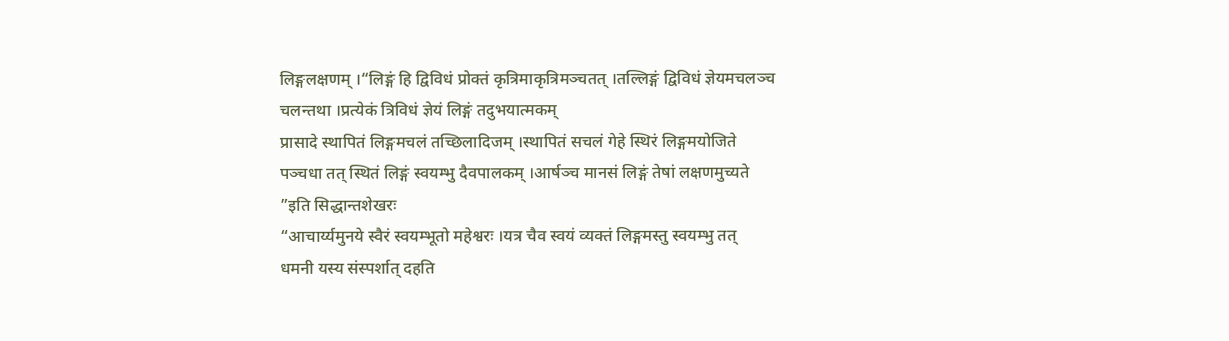लिङ्गलक्षणम् ।“लिङ्गं हि द्विविधं प्रोक्तं कृत्रिमाकृत्रिमञ्चतत् ।तल्लिङ्गं द्विविधं ज्ञेयमचलञ्च चलन्तथा ।प्रत्येकं त्रिविधं ज्ञेयं लिङ्गं तदुभयात्मकम्
प्रासादे स्थापितं लिङ्गमचलं तच्छिलादिजम् ।स्थापितं सचलं गेहे स्थिरं लिङ्गमयोजिते
पञ्चधा तत् स्थितं लिङ्गं स्वयम्भु दैवपालकम् ।आर्षञ्च मानसं लिङ्गं तेषां लक्षणमुच्यते
”इति सिद्धान्तशेखरः
“आचार्य्यमुनये स्वैरं स्वयम्भूतो महेश्वरः ।यत्र चैव स्वयं व्यक्तं लिङ्गमस्तु स्वयम्भु तत्
धमनी यस्य संस्पर्शात् दहति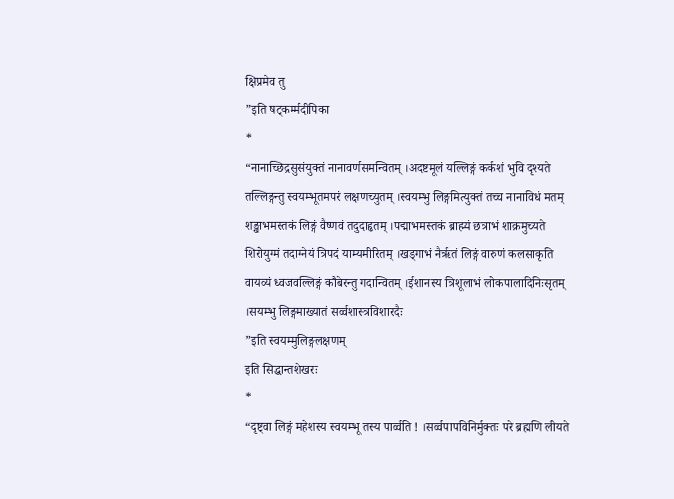क्षिप्रमेव तु
”इति षट्कर्म्मदीपिका
*
“नानाच्छिद्रसुसंयुक्तं नानावर्णसमन्वितम् ।अदष्टमूलं यल्लिङ्गं कर्कशं भुवि दृश्यते
तल्लिङ्गन्तु स्वयम्भूतमपरं लक्षणच्युतम् ।स्वयम्भु लिङ्गमित्युक्तं तच्च नानाविधं मतम्
शङ्खाभमस्तकं लिङ्गं वैष्णवं तदुदाहृतम् ।पद्माभमस्तकं ब्राह्म्यं छत्राभं शाक्रमुच्यते
शिरोयुग्मं तदाग्नेयं त्रिपदं याम्यमीरितम् ।खड्गाभं नैरृतं लिङ्गं वारुणं कलसाकृति
वायव्यं ध्वजवल्लिङ्गं कौबेरन्तु गदान्वितम् ।ईशानस्य त्रिशूलाभं लोकपालादिनिःसृतम् ।सयम्भु लिङ्गमाख्यातं सर्व्वशास्त्रविशारदैः
”इति स्वयम्मुलिङ्गलक्षणम्
इति सिद्धान्तशेखरः
*
“दृष्ट्वा लिङ्गं महेशस्य स्वयम्भू तस्य पार्व्वति ! ।सर्व्वपापविनिर्मुक्तः परे ब्रह्मणि लीयते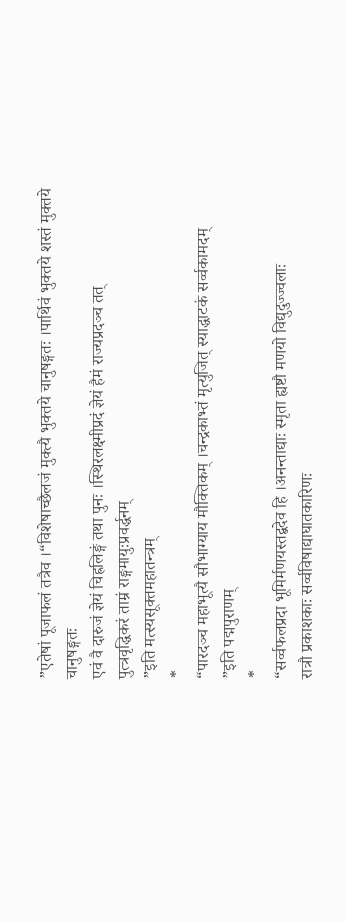”एतेषां पूजाफलं तत्रैव ।“विशेषाच्छैलजं मुक्त्यै भुक्तये चानुषङ्गतः ।पार्थिवं भुक्तये शस्तं मुक्तये चानुषङ्गतः
एवं वै दारुजं ज्ञेयं चिह्रलिङ्गं तथा पुनः ।स्थिरलक्ष्मीप्रदं ज्ञेयं हैमं राज्यप्रदञ्च तत्
पुत्त्रवृद्धिकरं ताम्रं राङ्गमायुःप्रवर्द्धनम्
”इति मत्स्यसूक्तमहातन्त्रम्
*
“पारदञ्च महाभूत्यै सौभाग्याय मौक्तिकम् ।चन्द्रकाभ्तं मृत्युजित् स्याद्धाटकं सर्व्वकामदम्
”इति पद्मपुराणम्
*
“सर्व्वफलप्रदा भूमिर्मणयस्तद्बदेव हि ।अनन्ताद्याः स्मृता ह्यष्टौ मणयो विद्युदुज्ज्वलाः
रात्रौ प्रकाशकाः सर्व्वविषाद्याघातकारिणः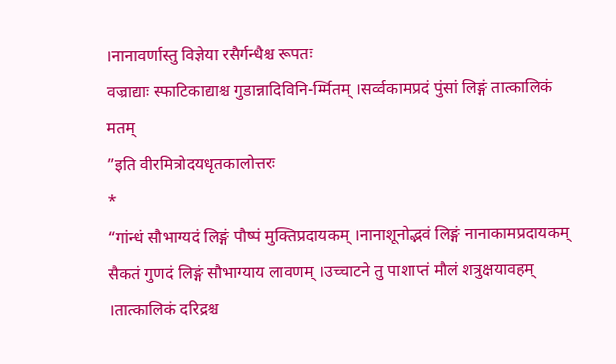।नानावर्णास्तु विज्ञेया रसैर्गन्धैश्च रूपतः
वज्राद्याः स्फाटिकाद्याश्च गुडान्नादिविनि-र्म्मितम् ।सर्व्वकामप्रदं पुंसां लिङ्गं तात्कालिकं मतम्
”इति वीरमित्रोदयधृतकालोत्तरः
*
“गांन्धं सौभाग्यदं लिङ्गं पौष्पं मुक्तिप्रदायकम् ।नानाशूनोद्भवं लिङ्गं नानाकामप्रदायकम्
सैकतं गुणदं लिङ्गं सौभाग्याय लावणम् ।उच्चाटने तु पाशाप्तं मौलं शत्रुक्षयावहम् ।तात्कालिकं दरिद्रश्च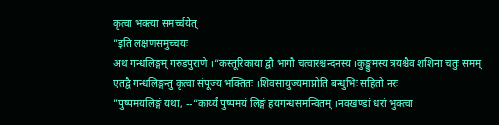कृत्वा भक्त्या समर्च्चयेत्
”इति लक्षणसमुच्चयः
अथ गन्धलिङ्गम् गरुडपुराणे ।“कस्तूरिकाया द्वौ भागौ चत्वारश्चन्दनस्य ।कुङ्कुमस्य त्रयश्चैव शशिना चतुः समम्
एतद्वै गन्धलिङ्गन्तु कृत्वा संपूज्य भक्तितः ।शिवसायुज्यमाप्नोति बन्धुभिः सहितो नरः
”पुष्पमयलिङ्गं यथा, --“कार्य्यं पुष्पमयं लिङ्गं हयगन्धसमन्वितम् ।नवखण्डां धरां भुक्त्वा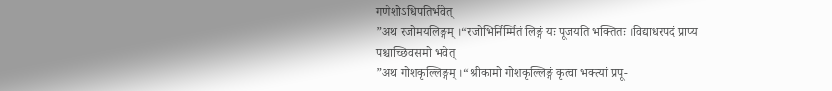गणेशोऽधिपतिर्भवेत्
”अथ रजोमयलिङ्गम् ।“रजोभिर्निर्म्मितं लिङ्गं यः पूजयति भक्तितः ।विद्याधरपदं प्राप्य पश्चाच्छिवसमो भवेत्
”अथ गोशकृल्लिङ्गम् ।“श्रीकामो गोशकृल्लिङ्गं कृत्वा भक्त्यां प्रपू-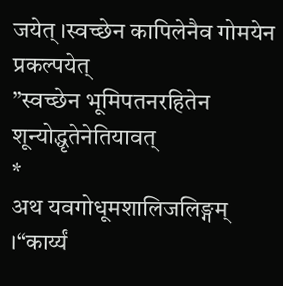जयेत् ।स्वच्छेन कापिलेनैव गोमयेन प्रकल्पयेत्
”स्वच्छेन भूमिपतनरहितेन शून्योद्धृतेनेतियावत्
*
अथ यवगोधूमशालिजलिङ्गम् ।“कार्य्यं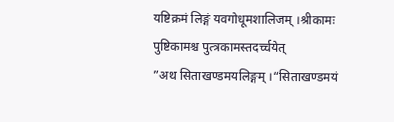यष्टिक्रमं लिङ्गं यवगोधूमशालिजम् ।श्रीकामः पुष्टिकामश्च पुत्त्रकामस्तदर्च्चयेत्
”अथ सिताखण्डमयलिङ्गम् ।“सिताखण्डमयं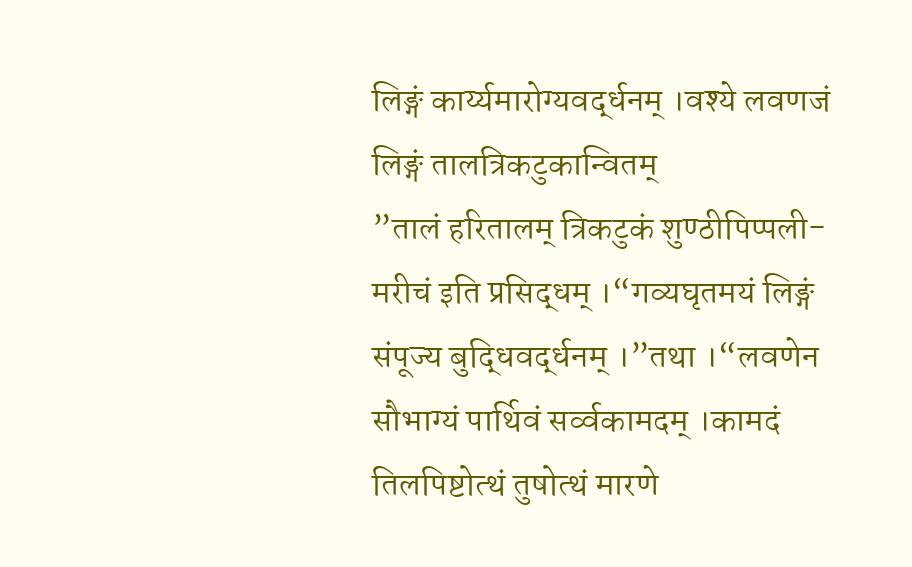लिङ्गं कार्य्यमारोग्यवर्द्धनम् ।वश्ये लवणजं लिङ्गं तालत्रिकटुकान्वितम्
”तालं हरितालम् त्रिकटुकं शुण्ठीपिप्पली-मरीचं इति प्रसिद्धम् ।“गव्यघृतमयं लिङ्गं संपूज्य बुद्धिवर्द्धनम् ।”तथा ।“लवणेन सौभाग्यं पार्थिवं सर्व्वकामदम् ।कामदं तिलपिष्टोत्थं तुषोत्थं मारणे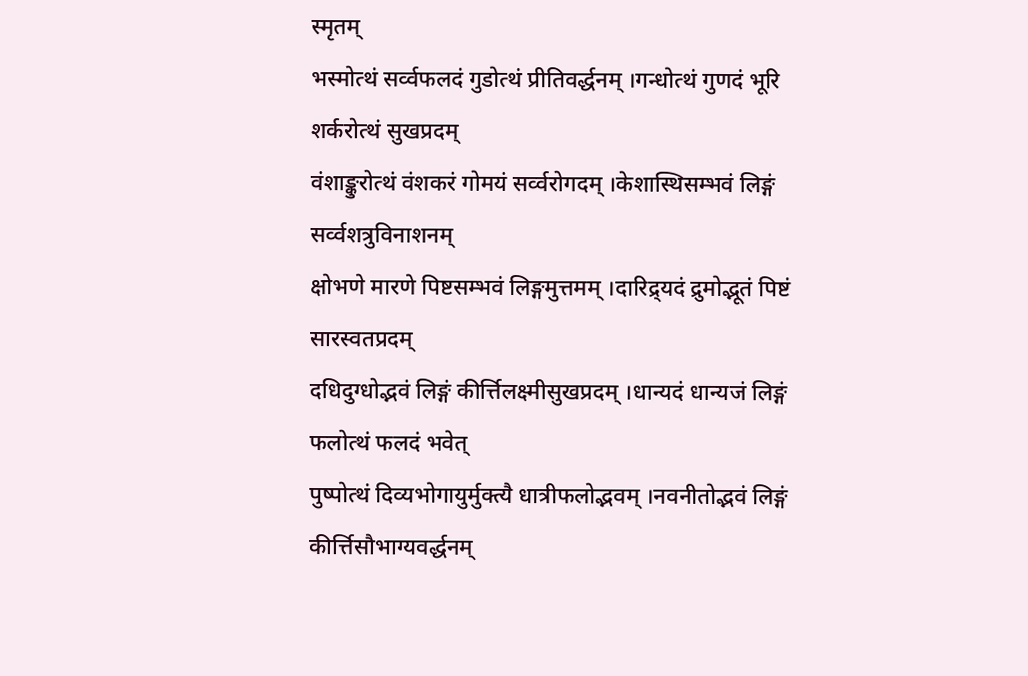स्मृतम्
भस्मोत्थं सर्व्वफलदं गुडोत्थं प्रीतिवर्द्धनम् ।गन्धोत्थं गुणदं भूरि शर्करोत्थं सुखप्रदम्
वंशाङ्कुरोत्थं वंशकरं गोमयं सर्व्वरोगदम् ।केशास्थिसम्भवं लिङ्गं सर्व्वशत्रुविनाशनम्
क्षोभणे मारणे पिष्टसम्भवं लिङ्गमुत्तमम् ।दारिद्र्यदं द्रुमोद्भूतं पिष्टं सारस्वतप्रदम्
दधिदुग्धोद्भवं लिङ्गं कीर्त्तिलक्ष्मीसुखप्रदम् ।धान्यदं धान्यजं लिङ्गं फलोत्थं फलदं भवेत्
पुष्पोत्थं दिव्यभोगायुर्मुक्त्यै धात्रीफलोद्भवम् ।नवनीतोद्भवं लिङ्गं कीर्त्तिसौभाग्यवर्द्धनम्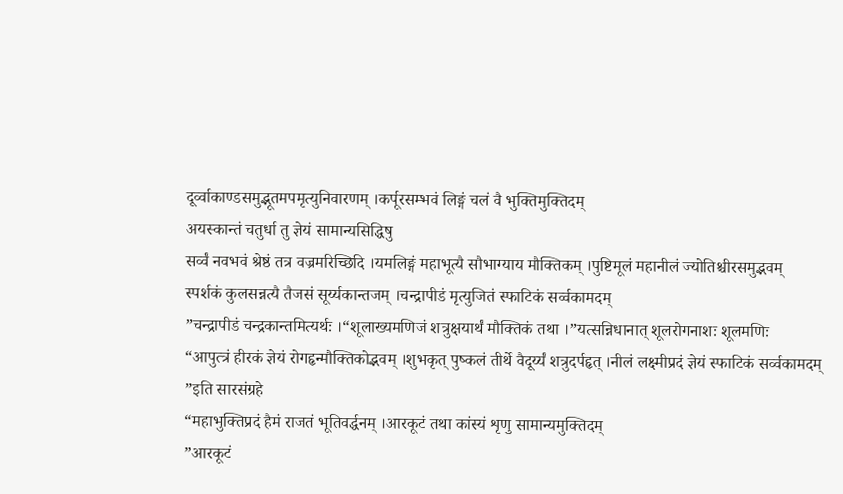दूर्व्वाकाण्डसमुद्भूतमपमृत्युनिवारणम् ।कर्पूरसम्भवं लिङ्गं चलं वै भुक्तिमुक्तिदम्
अयस्कान्तं चतुर्धा तु ज्ञेयं सामान्यसिद्धिषु
सर्व्वं नवभवं श्रेष्ठं तत्र वज्रमरिच्छिदि ।यमलिङ्गं महाभूत्यै सौभाग्याय मौक्तिकम् ।पुष्टिमूलं महानीलं ज्योतिश्चीरसमुद्भवम्
स्पर्शकं कुलसन्नत्यै तैजसं सूर्य्यकान्तजम् ।चन्द्रापीडं मृत्युजितं स्फाटिकं सर्व्वकामदम्
”चन्द्रापीडं चन्द्रकान्तमित्यर्थः ।“शूलाख्यमणिजं शत्रुक्षयार्थं मौक्तिकं तथा ।”यत्सन्निधानात् शूलरोगनाशः शूलमणिः
“आपुत्त्रं हीरकं ज्ञेयं रोगहृन्मौक्तिकोद्भवम् ।शुभकृत् पुष्कलं तीर्थे वैदूर्य्यं शत्रुदर्पहृत् ।नीलं लक्ष्मीप्रदं ज्ञेयं स्फाटिकं सर्व्वकामदम्
”इति सारसंग्रहे
“महाभुक्तिप्रदं हैमं राजतं भूतिवर्द्धनम् ।आरकूटं तथा कांस्यं शृणु सामान्यमुक्तिदम्
”आरकूटं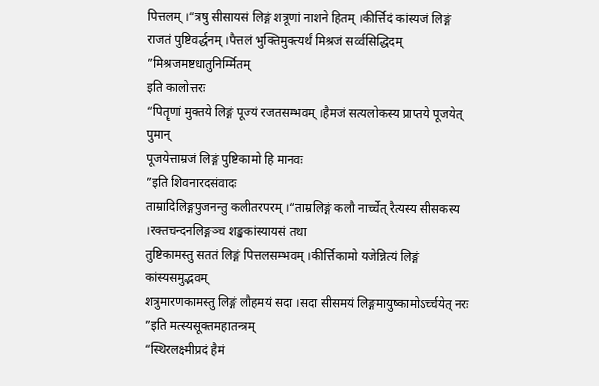पित्तलम् ।“त्रषु सीसायसं लिङ्गं शत्रूणां नाशने हितम् ।कीर्त्तिदं कांस्यजं लिङ्गं राजतं पुष्टिवर्द्धनम् ।पैत्तलं भुक्तिमुक्त्यर्थं मिश्रजं सर्व्वसिद्धिदम्
”मिश्रजमष्टधातुनिर्म्मितम्
इति कालोत्तरः
“पितॄणां मुक्तये लिङ्गं पूज्यं रजतसम्भवम् ।हैमजं सत्यलोकस्य प्राप्तये पूजयेत् पुमान्
पूजयेत्ताम्रजं लिङ्गं पुष्टिकामो हि मानवः
”इति शिवनारदसंवादः
ताम्रादिलिङ्गपुजनन्तु कलीतरपरम् ।“ताम्रलिङ्गं कलौ नार्च्चेत् रैत्यस्य सीसकस्य ।रक्तचन्दनलिङ्गञ्च शङ्खकांस्यायसं तथा
तुष्टिकामस्तु सततं लिङ्गं पित्तलसम्भवम् ।कीर्त्तिकामो यजेन्नित्यं लिङ्गं कांस्यसमुद्भवम्
शत्रुमारणकामस्तु लिङ्गं लौहमयं सदा ।सदा सीसमयं लिङ्गमायुष्कामोऽर्च्चयेत् नरः
”इति मत्स्यसूक्तमहातन्त्रम्
“स्थिरलक्ष्मीप्रदं हैमं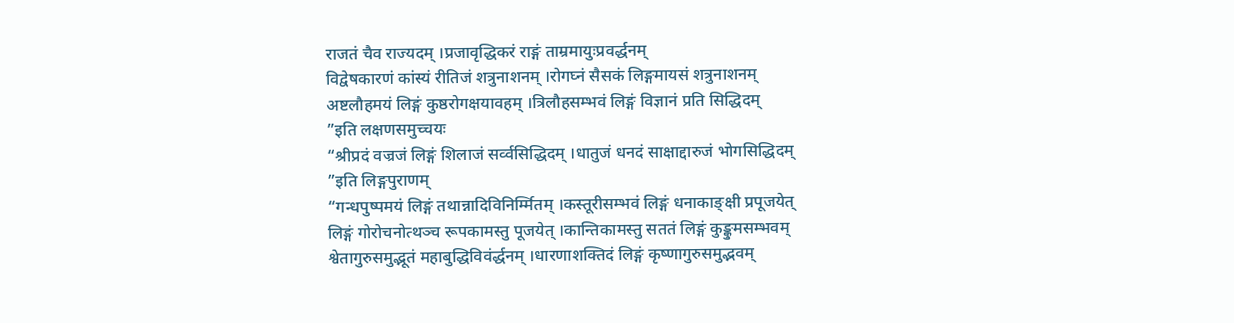राजतं चैव राज्यदम् ।प्रजावृद्धिकरं राङ्गं ताम्रमायुःप्रवर्द्धनम्
विद्वेषकारणं कांस्यं रीतिजं शत्रुनाशनम् ।रोगघ्नं सैसकं लिङ्गमायसं शत्रुनाशनम्
अष्टलौहमयं लिङ्गं कुष्ठरोगक्षयावहम् ।त्रिलौहसम्भवं लिङ्गं विज्ञानं प्रति सिद्धिदम्
”इति लक्षणसमुच्चयः
“श्रीप्रदं वज्रजं लिङ्गं शिलाजं सर्व्वसिद्धिदम् ।धातुजं धनदं साक्षाद्दारुजं भोगसिद्धिदम्
”इति लिङ्गपुराणम्
“गन्धपुष्पमयं लिङ्गं तथान्नादिविनिर्म्मितम् ।कस्तूरीसम्भवं लिङ्गं धनाकाङ्क्षी प्रपूजयेत्
लिङ्गं गोरोचनोत्थञ्च रूपकामस्तु पूजयेत् ।कान्तिकामस्तु सततं लिङ्गं कुङ्कुमसम्भवम्
श्वेतागुरुसमुद्भूतं महाबुद्धिविवंर्द्धनम् ।धारणाशक्तिदं लिङ्गं कृष्णागुरुसमुद्भवम्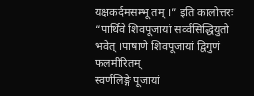यक्षकर्दमसम्भू तम् ।” इति कालोत्तरः
“पार्थिवे शिवपूजायां सर्व्वसिद्धियुतो भवेत् ।पाषाणे शिवपूजायां द्विगुणं फलमीरितम्
स्वर्णलिङ्गे पूजायां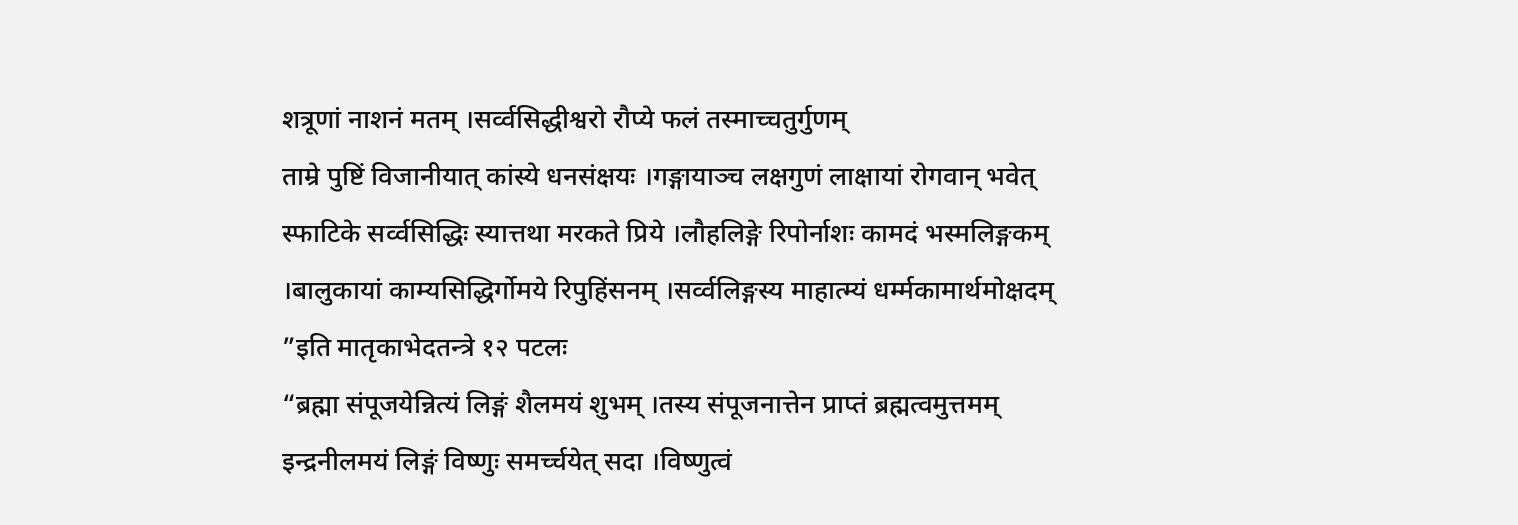शत्रूणां नाशनं मतम् ।सर्व्वसिद्धीश्वरो रौप्ये फलं तस्माच्चतुर्गुणम्
ताम्रे पुष्टिं विजानीयात् कांस्ये धनसंक्षयः ।गङ्गायाञ्च लक्षगुणं लाक्षायां रोगवान् भवेत्
स्फाटिके सर्व्वसिद्धिः स्यात्तथा मरकते प्रिये ।लौहलिङ्गे रिपोर्नाशः कामदं भस्मलिङ्गकम् ।बालुकायां काम्यसिद्धिर्गोमये रिपुहिंसनम् ।सर्व्वलिङ्गस्य माहात्म्यं धर्म्मकामार्थमोक्षदम्
”इति मातृकाभेदतन्त्रे १२ पटलः
“ब्रह्मा संपूजयेन्नित्यं लिङ्गं शैलमयं शुभम् ।तस्य संपूजनात्तेन प्राप्तं ब्रह्मत्वमुत्तमम्
इन्द्रनीलमयं लिङ्गं विष्णुः समर्च्चयेत् सदा ।विष्णुत्वं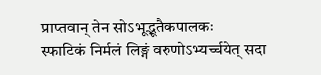प्राप्तवान् तेन सोऽभूद्भूतैकपालकः
स्फाटिकं निर्मलं लिङ्गं वरुणोऽभ्यर्च्चयेत् सदा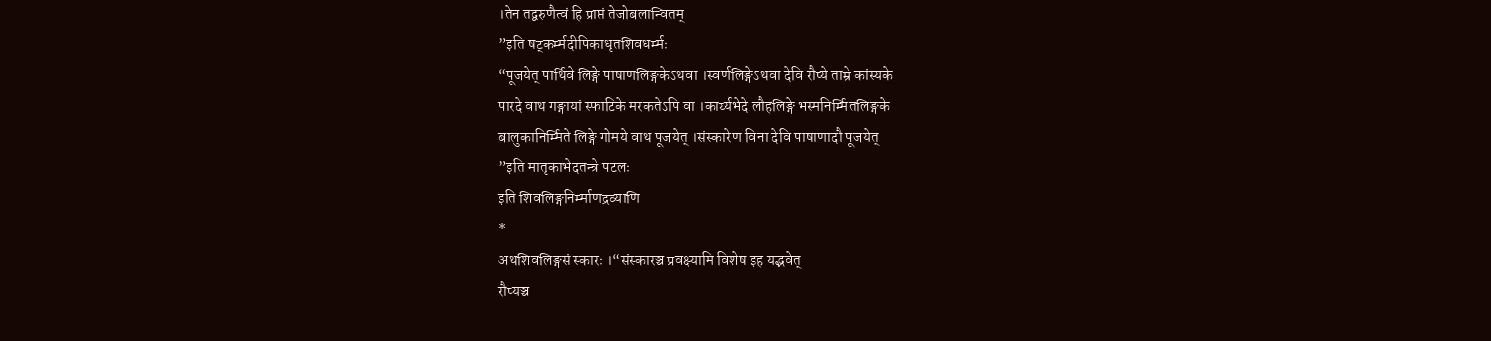।तेन तद्वरुणैत्वं हि प्राप्तं तेजोबलान्वितम्
”इति षट्कर्म्मदीपिकाधृतशिवधर्म्मः
“पूजयेत् पार्थिवे लिङ्गे पाषाणलिङ्गकेऽथवा ।स्वर्णलिङ्गेऽथवा देवि रौप्ये ताम्रे कांस्यके
पारदे वाथ गङ्गायां स्फाटिके मरकतेऽपि वा ।कार्य्यभेदे लौहलिङ्गे भस्मनिर्म्मितलिङ्गके
बालुकानिर्म्मिते लिङ्गे गोमये वाथ पूजयेत् ।संस्कारेण विना देवि पाषाणादौ पूजयेत्
”इति मातृकाभेदतन्त्रे पटलः
इति शिवलिङ्गनिर्म्माणद्रव्याणि
*
अथशिवलिङ्गसं स्कारः ।“संस्कारञ्च प्रवक्ष्यामि विशेष इह यद्भवेत्
रौप्यञ्च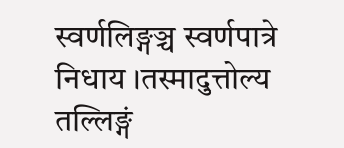स्वर्णलिङ्गञ्च स्वर्णपात्रे निधाय ।तस्मादुत्तोल्य तल्लिङ्गं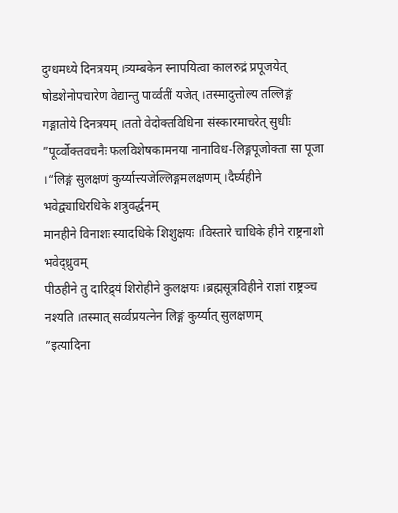दुग्धमध्ये दिनत्रयम् ।त्र्यम्बकेन स्नापयित्वा कालरुद्रं प्रपूजयेत्
षोडशेनोपचारेण वेद्यान्तु पार्व्वतीं यजेत् ।तस्मादुत्तोल्य तल्लिङ्गं गङ्गातोये दिनत्रयम् ।ततो वेदोक्तविधिना संस्कारमाचरेत् सुधीः
”पूर्व्वोक्तवचनैः फलविशेषकामनया नानाविध-लिङ्गपूजोक्ता सा पूजा ।“लिङ्गं सुलक्षणं कुर्य्यात्त्यजेल्लिङ्गमलक्षणम् ।दैर्घ्यहीने भवेद्व्याधिरधिके शत्रुवर्द्धनम्
मानहीने विनाशः स्यादधिके शिशुक्षयः ।विस्तारे चाधिके हीने राष्ट्रनाशो भवेद्ध्रुवम्
पीठहीने तु दारिद्र्यं शिरोहीने कुलक्षयः ।ब्रह्मसूत्रविहीने राज्ञां राष्ट्रञ्च नश्यति ।तस्मात् सर्व्वप्रयत्नेन लिङ्गं कुर्य्यात् सुलक्षणम्
”इत्यादिना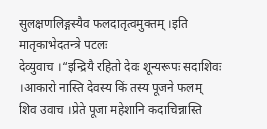सुलक्षणलिङ्गस्यैव फलदातृत्वमुक्तम् ।इति मातृकाभेदतन्त्रे पटलः
देव्युवाच ।“इन्द्रियै रहितो देवः शून्यरूपः सदाशिवः ।आकारो नास्ति देवस्य किं तस्य पूजने फलम्
शिव उवाच ।प्रेते पूजा महेशानि कदाचिन्नास्ति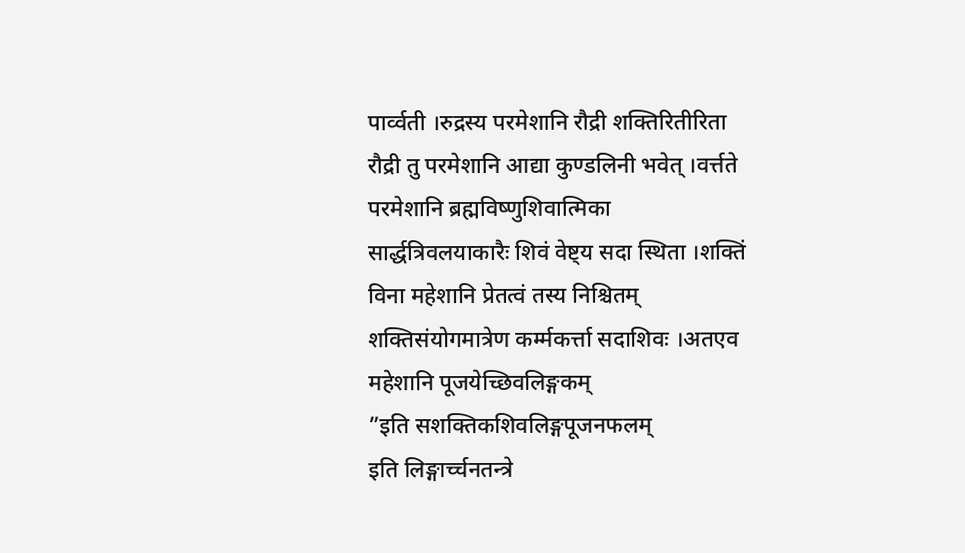पार्व्वती ।रुद्रस्य परमेशानि रौद्री शक्तिरितीरिता
रौद्री तु परमेशानि आद्या कुण्डलिनी भवेत् ।वर्त्तते परमेशानि ब्रह्मविष्णुशिवात्मिका
सार्द्धत्रिवलयाकारैः शिवं वेष्ट्य सदा स्थिता ।शक्तिं विना महेशानि प्रेतत्वं तस्य निश्चितम्
शक्तिसंयोगमात्रेण कर्म्मकर्त्ता सदाशिवः ।अतएव महेशानि पूजयेच्छिवलिङ्गकम्
”इति सशक्तिकशिवलिङ्गपूजनफलम्
इति लिङ्गार्च्चनतन्त्रे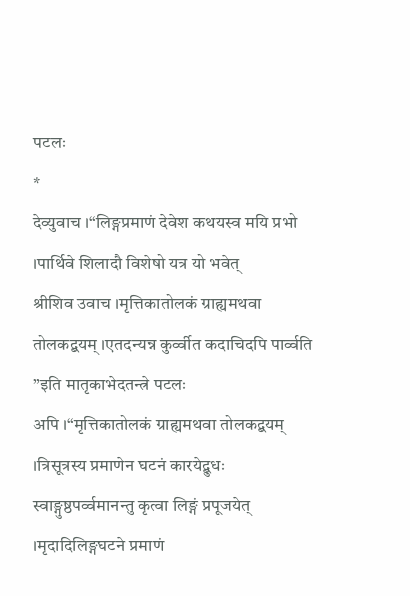पटलः
*
देव्युवाच ।“लिङ्गप्रमाणं देवेश कथयस्व मयि प्रभो ।पार्थिवे शिलादौ विशेषो यत्र यो भवेत्
श्रीशिव उवाच ।मृत्तिकातोलकं ग्राह्यमथवा तोलकद्बयम् ।एतदन्यन्न कुर्व्वीत कदाचिदपि पार्व्वति
”इति मातृकाभेदतन्त्रे पटलः
अपि ।“मृत्तिकातोलकं ग्राह्यमथवा तोलकद्बयम् ।त्रिसूत्रस्य प्रमाणेन घटनं कारयेद्बुधः
स्वाङ्गुष्ठपर्व्वमानन्तु कृत्वा लिङ्गं प्रपूजयेत् ।मृदादिलिङ्गघटने प्रमाणं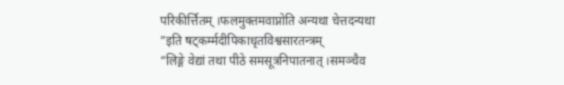परिकीर्त्तितम् ।फलमुक्तमवाप्नोति अन्यथा चेत्तदन्यथा
”इति षट्कर्म्मदीपिकाधृतविश्वसारतन्त्रम्
“लिङ्गे वेद्यां तथा पीठे समसूत्रनिपातनात् ।समञ्चैव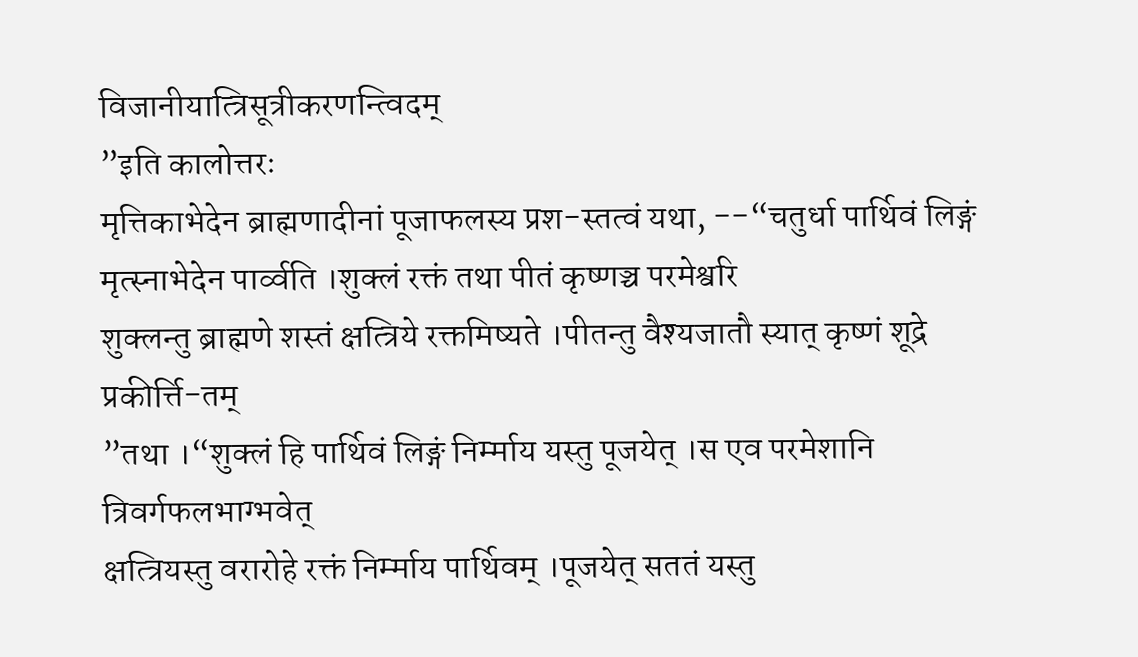विजानीयात्त्रिसूत्रीकरणन्त्विदम्
”इति कालोत्तरः
मृत्तिकाभेदेन ब्राह्मणादीनां पूजाफलस्य प्रश-स्तत्वं यथा, --“चतुर्धा पार्थिवं लिङ्गं मृत्स्नाभेदेन पार्व्वति ।शुक्लं रक्तं तथा पीतं कृष्णञ्च परमेश्वरि
शुक्लन्तु ब्राह्मणे शस्तं क्षत्त्रिये रक्तमिष्यते ।पीतन्तु वैश्यजातौ स्यात् कृष्णं शूद्रे प्रकीर्त्ति-तम्
”तथा ।“शुक्लं हि पार्थिवं लिङ्गं निर्म्माय यस्तु पूजयेत् ।स एव परमेशानि त्रिवर्गफलभाग्भवेत्
क्षत्त्रियस्तु वरारोहे रक्तं निर्म्माय पार्थिवम् ।पूजयेत् सततं यस्तु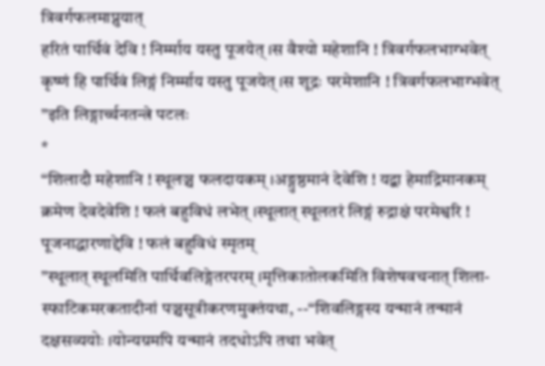त्रिवर्गफलमाप्नुयात्
हरितं पार्थिवं देवि ! निर्म्माय यस्तु पूजयेत् ।स वैश्यो महेशानि ! त्रिवर्गफलभाग्भवेत्
कृष्णं हि पार्थिवं लिङ्गं निर्म्माय यस्तु पूजयेत् ।स शूद्रः परमेशानि ! त्रिवर्गफलभाग्भवेत्
”इति लिङ्गार्च्चनतन्त्रे पटलः
*
“शिलादौ महेशानि ! स्थूलञ्च फलदायकम् ।अङ्गुष्ठमानं देवेशि ! यद्बा हेमाद्रिमानकम्
क्रमेण देवदेवेशि ! फलं बहुविधं लभेत् ।स्थूलात् स्थूलतरं लिङ्गं रुद्राक्षं परमेश्वरि !
पूजनाद्धारणाद्देवि ! फलं बहुविधं स्मृतम्
”स्थूलात् स्थूलमिति पार्थिवलिङ्गेतरपरम् ।मृत्तिकातोलकमिति विशेषवचनात् शिला-स्फाटिकमरकतादीनां पञ्चसूत्रीकरणमुक्तंयथा, --“शिवलिङ्गस्य यन्मानं तन्मानं दक्षसव्ययोः ।योन्यग्रमपि यन्मानं तदधोऽपि तथा भवेत्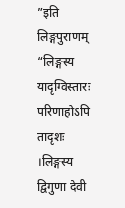”इति लिङ्गपुराणम्
“लिङ्गस्य यादृग्विस्तारः परिणाहोऽपि तादृशः ।लिङ्गस्य द्विगुणा देवी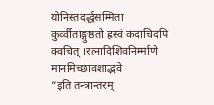योनिस्तदर्द्धसम्मिता
कुर्व्वीताङ्गुष्ठतो ह्रस्वं कदाचिदपि क्वचित् ।रत्नादिशिवनिर्म्माणे मानमिच्छावशाद्भवे
”इति तन्त्रान्तरम्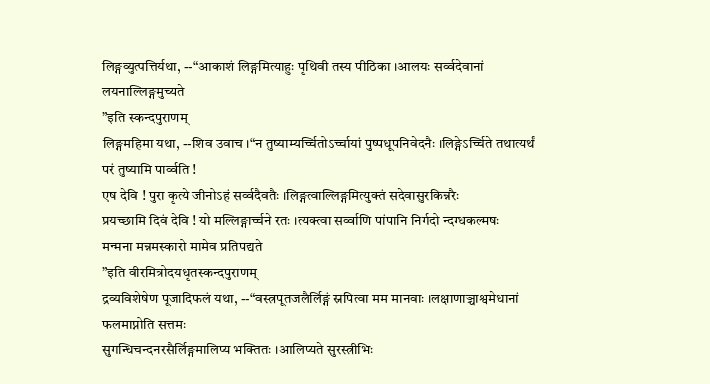लिङ्गव्युत्पत्तिर्यथा, --“आकाशं लिङ्गमित्याहुः पृथिवी तस्य पीठिका ।आलयः सर्व्वदेवानां लयनाल्लिङ्गमुच्यते
”इति स्कन्दपुराणम्
लिङ्गमहिमा यथा, --शिव उवाच ।“न तुष्याम्यर्च्चितोऽर्च्चायां पुष्पधूपनिवेदनैः ।लिङ्गेऽर्च्चिते तथात्यर्थं परं तुष्यामि पार्व्वति !
एष देवि ! पुरा कृत्ये जीनोऽहं सर्व्वदैवतैः ।लिङ्गत्वाल्लिङ्गमित्युक्तं सदेवासुरकिन्नरैः
प्रयच्छामि दिवं देवि ! यो मल्लिङ्गार्च्चने रतः ।त्यक्त्वा सर्व्वाणि पांपानि निर्गदो न्दग्धकल्मषः
मन्मना मन्नमस्कारो मामेव प्रतिपद्यते
”इति वीरमित्रोदयधृतस्कन्दपुराणम्
द्रव्यविशेषेण पूजादिफलं यथा, --“वस्त्रपूतजलैर्लिङ्गं स्नपित्वा मम मानवाः ।लक्षाणाञ्चाश्वमेधानां फलमाप्नोति सत्तमः
सुगन्धिचन्दनरसैर्लिङ्गमालिप्य भक्तितः ।आलिप्यते सुरस्त्रीभिः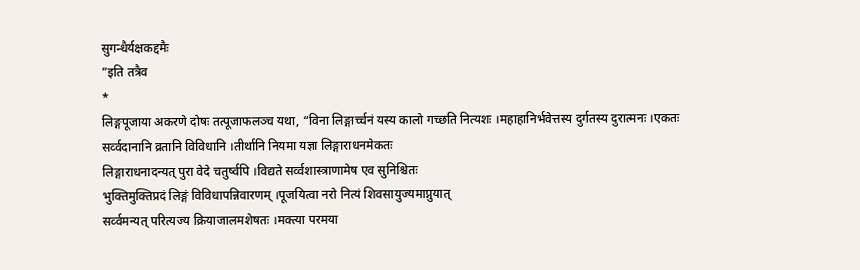सुगन्धैर्यक्षकद्दमैः
”इति तत्रैव
*
लिङ्गपूजाया अकरणे दोषः तत्पूजाफलञ्च यथा, “विना लिङ्गार्च्चनं यस्य कालो गच्छति नित्यशः ।महाहानिर्भवेत्तस्य दुर्गतस्य दुरात्मनः ।एकतः सर्व्वदानानि व्रतानि विविधानि ।तीर्थानि नियमा यज्ञा लिङ्गाराधनमेकतः
लिङ्गाराधनादन्यत् पुरा वेदे चतुर्ष्वपि ।विद्यते सर्व्वशास्त्राणामेष एव सुनिश्चितः
भुक्तिमुक्तिप्रदं लिङ्गं विविधापन्निवारणम् ।पूजयित्वा नरो नित्यं शिवसायुज्यमाप्नुयात्
सर्व्वमन्यत् परित्यज्य क्रियाजालमशेषतः ।मक्त्या परमया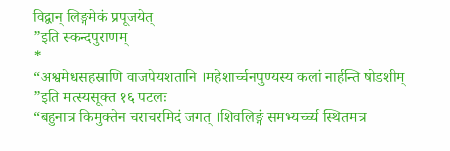विद्वान् लिङ्गमेकं प्रपूजयेत्
”इति स्कन्दपुराणम्
*
“अश्वमेधसहस्राणि वाजपेयशतानि ।महेशार्च्चनपुण्यस्य कलां नार्हन्ति षोडशीम्
”इति मत्स्यसूक्त १६ पटलः
“बहुनात्र किमुक्तेन चराचरमिदं जगत् ।शिवलिङ्गं समभ्यर्च्च्य स्थितमत्र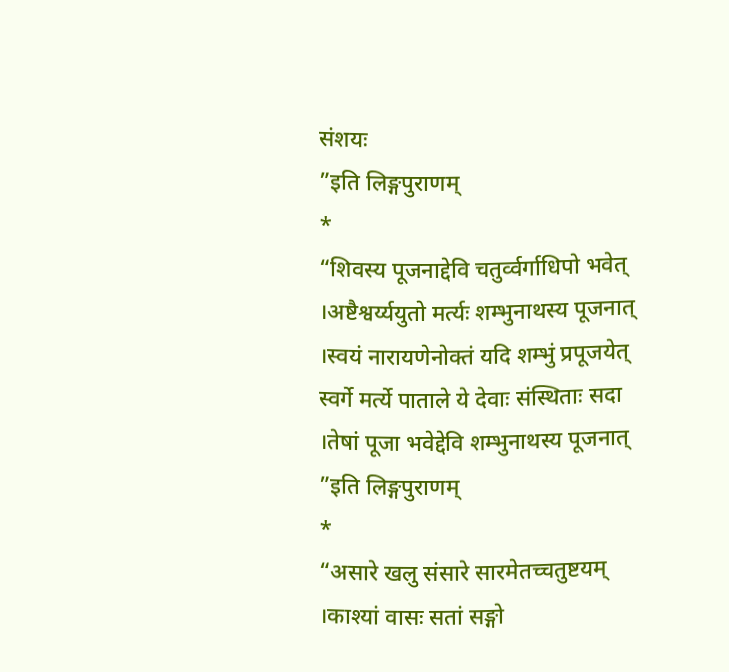संशयः
”इति लिङ्गपुराणम्
*
“शिवस्य पूजनाद्देवि चतुर्व्वर्गाधिपो भवेत् ।अष्टैश्वर्य्ययुतो मर्त्यः शम्भुनाथस्य पूजनात् ।स्वयं नारायणेनोक्तं यदि शम्भुं प्रपूजयेत्
स्वर्गे मर्त्ये पाताले ये देवाः संस्थिताः सदा ।तेषां पूजा भवेद्देवि शम्भुनाथस्य पूजनात्
”इति लिङ्गपुराणम्
*
“असारे खलु संसारे सारमेतच्चतुष्टयम् ।काश्यां वासः सतां सङ्गो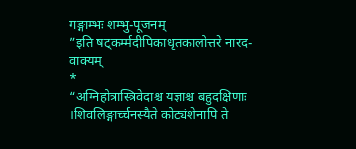गङ्गाम्भः शम्भु-पूजनम्
”इति षट्कर्म्मदीपिकाधृतकालोत्तरे नारद-वाक्यम्
*
“अग्निहोत्रास्त्रिवेदाश्च यज्ञाश्च बहुदक्षिणाः ।शिवलिङ्गार्च्चनस्यैते कोट्यंशेनापि ते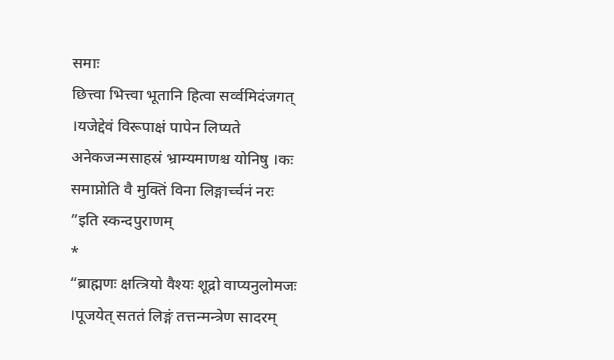समाः
छित्त्वा भित्त्वा भूतानि हित्वा सर्व्वमिदंजगत् ।यजेद्देवं विरूपाक्षं पापेन लिप्यते
अनेकजन्मसाहस्रं भ्राम्यमाणश्च योनिषु ।कः समाप्नोति वै मुक्तिं विना लिङ्गार्च्चनं नरः
”इति स्कन्दपुराणम्
*
“ब्राह्मणः क्षत्त्रियो वैश्यः शूद्रो वाप्यनुलोमजः ।पूजयेत् सततं लिङ्गं तत्तन्मन्त्रेण सादरम्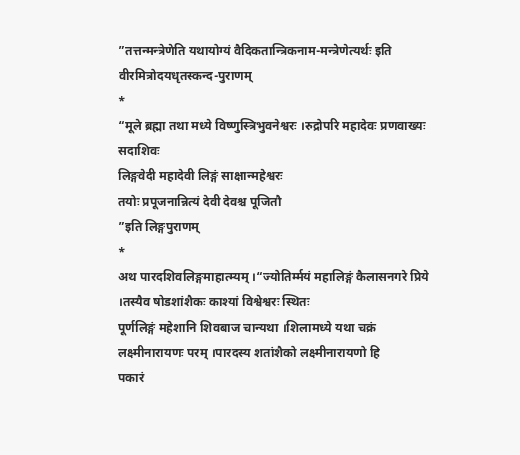”तत्तन्मन्त्रेणेति यथायोग्यं वैदिकतान्त्रिकनाम-मन्त्रेणेत्यर्थः इति वीरमित्रोदयधृतस्कन्द-पुराणम्
*
“मूले ब्रह्मा तथा मध्ये विष्णुस्त्रिभुवनेश्वरः ।रुद्रोपरि महादेवः प्रणवाख्यः सदाशिवः
लिङ्गवेदी महादेवी लिङ्गं साक्षान्महेश्वरः
तयोः प्रपूजनान्नित्यं देवी देवश्च पूजितौ
”इति लिङ्गपुराणम्
*
अथ पारदशिवलिङ्गमाहात्म्यम् ।“ज्योतिर्म्मयं महालिङ्गं कैलासनगरे प्रिये ।तस्यैव षोडशांशैकः काश्यां विश्वेश्वरः स्थितः
पूर्णलिङ्गं महेशानि शिवबाज चान्यथा ।शिलामध्ये यथा चक्रं लक्ष्मीनारायणः परम् ।पारदस्य शतांशैको लक्ष्मीनारायणो हि
पकारं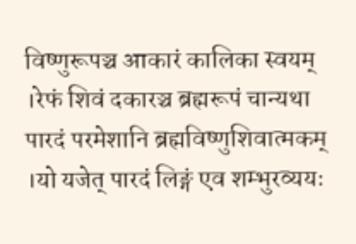विष्णुरूपञ्च आकारं कालिका स्वयम् ।रेफं शिवं दकारञ्च ब्रह्मरूपं चान्यथा
पारदं परमेशानि ब्रह्मविष्णुशिवात्मकम् ।यो यजेत् पारदं लिङ्गं एव शम्भुरव्ययः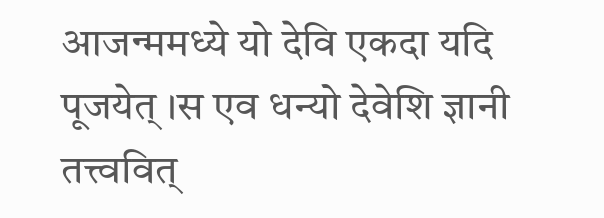आजन्ममध्ये यो देवि एकदा यदि पूजयेत् ।स एव धन्यो देवेशि ज्ञानी तत्त्ववित्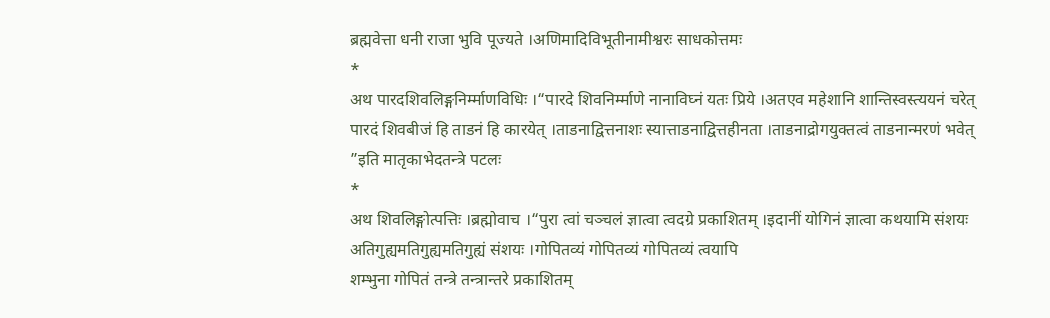ब्रह्मवेत्ता धनी राजा भुवि पूज्यते ।अणिमादिविभूतीनामीश्वरः साधकोत्तमः
*
अथ पारदशिवलिङ्गनिर्म्माणविधिः ।“पारदे शिवनिर्म्माणे नानाविघ्नं यतः प्रिये ।अतएव महेशानि शान्तिस्वस्त्ययनं चरेत्
पारदं शिवबीजं हि ताडनं हि कारयेत् ।ताडनाद्वित्तनाशः स्यात्ताडनाद्वित्तहीनता ।ताडनाद्रोगयुक्तत्वं ताडनान्मरणं भवेत्
”इति मातृकाभेदतन्त्रे पटलः
*
अथ शिवलिङ्गोत्पत्तिः ।ब्रह्मोवाच ।“पुरा त्वां चञ्चलं ज्ञात्वा त्वदग्रे प्रकाशितम् ।इदानीं योगिनं ज्ञात्वा कथयामि संशयः
अतिगुह्यमतिगुह्यमतिगुह्यं संशयः ।गोपितव्यं गोपितव्यं गोपितव्यं त्वयापि
शम्भुना गोपितं तन्त्रे तन्त्रान्तरे प्रकाशितम्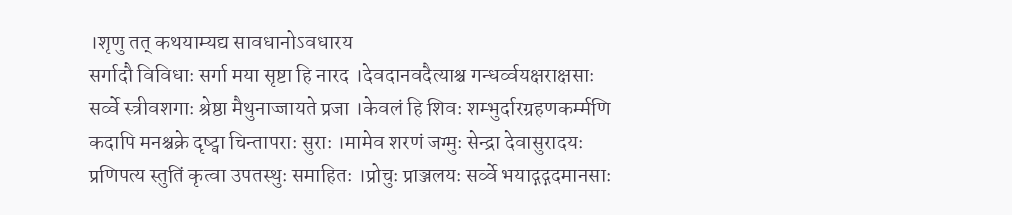।शृणु तत् कथयाम्यद्य सावधानोऽवधारय
सर्गादौ विविधाः सर्गा मया सृष्टा हि नारद ।देवदानवदैत्याश्च गन्धर्व्वयक्षराक्षसाः
सर्व्वे स्त्रीवशगाः श्रेष्ठा मैथुनाज्जायते प्रजा ।केवलं हि शिवः शम्भुर्दारग्रहणकर्म्मणि
कदापि मनश्चक्रे दृष्ट्वा चिन्तापराः सुराः ।मामेव शरणं जग्मुः सेन्द्रा देवासुरादयः
प्रणिपत्य स्तुतिं कृत्वा उपतस्थुः समाहितः ।प्रोचुः प्राञ्जलयः सर्व्वे भयाद्गद्गदमानसाः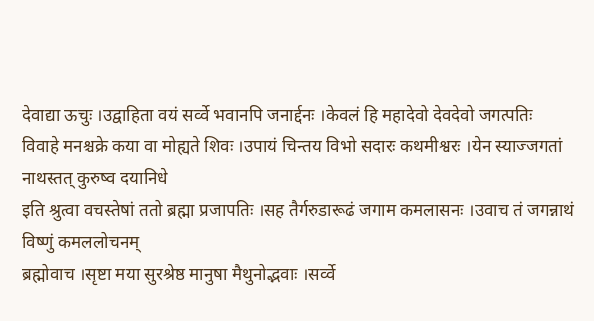देवाद्या ऊचुः ।उद्वाहिता वयं सर्व्वे भवानपि जनार्द्दनः ।केवलं हि महादेवो देवदेवो जगत्पतिः
विवाहे मनश्चक्रे कया वा मोह्यते शिवः ।उपायं चिन्तय विभो सदारः कथमीश्वरः ।येन स्याज्जगतां नाथस्तत् कुरुष्व दयानिधे
इति श्रुत्वा वचस्तेषां ततो ब्रह्मा प्रजापतिः ।सह तैर्गरुडारूढं जगाम कमलासनः ।उवाच तं जगन्नाथं विष्णुं कमललोचनम्
ब्रह्मोवाच ।सृष्टा मया सुरश्रेष्ठ मानुषा मैथुनोद्भवाः ।सर्व्वे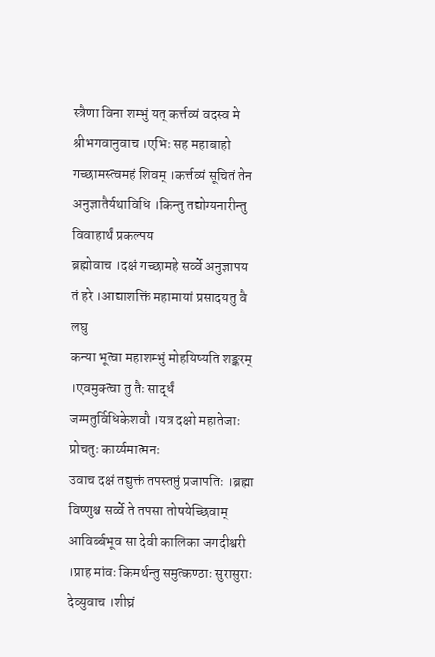स्त्रैणा विना शम्भुं यत् कर्त्तव्यं वदस्व मे
श्रीभगवानुवाच ।एभिः सह महाबाहो गच्छामस्त्वमहं शिवम् ।कर्त्तव्यं सूचितं तेन अनुज्ञातैर्यथाविधि ।किन्तु तद्योग्यनारीन्तु विवाहार्थं प्रकल्पय
ब्रह्मोवाच ।दक्षं गच्छामहे सर्व्वे अनुज्ञापय तं हरे ।आद्याशक्तिं महामायां प्रसादयतु वै लघु
कन्या भूत्वा महाशम्भुं मोहयिष्यति शङ्करम् ।एवमुक्त्वा तु तैः सार्द्धं जग्मतुर्विधिकेशवौ ।यत्र दक्षो महातेजाः प्रोचतुः कार्य्यमात्मनः
उवाच दक्षं तद्युक्तं तपस्तप्तुं प्रजापतिः ।ब्रह्मा विष्णुश्च सर्व्वे ते तपसा तोषयेच्छिवाम्
आविर्ब्बभूव सा देवी कालिका जगदीश्वरी ।प्राह मांवः किमर्थन्तु समुत्कण्ठाः सुरासुराः
देव्युवाच ।शीघ्रं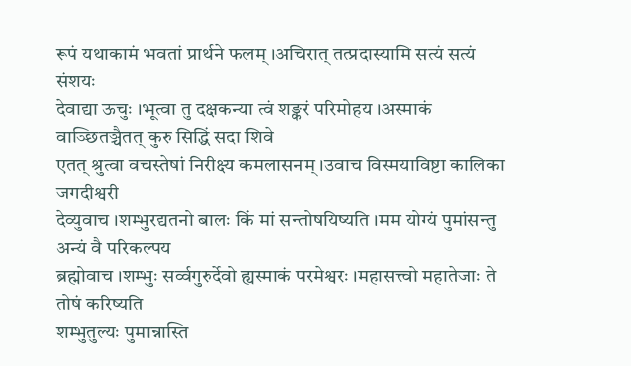रूपं यथाकामं भवतां प्रार्थने फलम् ।अचिरात् तत्प्रदास्यामि सत्यं सत्यं संशयः
देवाद्या ऊचुः ।भूत्वा तु दक्षकन्या त्वं शङ्करं परिमोहय ।अस्माकं वाञ्छितञ्चैतत् कुरु सिद्धिं सदा शिवे
एतत् श्रुत्वा वचस्तेषां निरीक्ष्य कमलासनम् ।उवाच विस्मयाविष्टा कालिका जगदीश्वरी
देव्युवाच ।शम्भुरद्यतनो बालः किं मां सन्तोषयिष्यति ।मम योग्यं पुमांसन्तु अन्यं वै परिकल्पय
ब्रह्मोवाच ।शम्भुः सर्व्वगुरुर्देवो ह्यस्माकं परमेश्वरः ।महासत्त्वो महातेजाः ते तोषं करिष्यति
शम्भुतुल्यः पुमान्नास्ति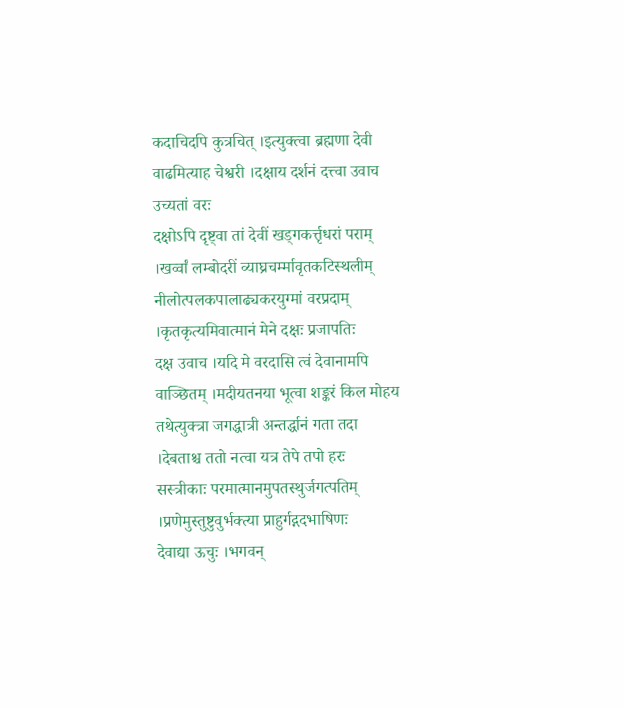कदाचिदपि कुत्रचित् ।इत्युक्त्वा ब्रह्मणा देवी वाढमित्याह चेश्वरी ।दक्षाय दर्शनं दत्त्वा उवाच उच्यतां वरः
दक्षोऽपि दृष्ट्वा तां देवीं खड्गकर्त्तृधरां पराम् ।खर्व्वां लम्बोदरीं व्याघ्रचर्म्मावृतकटिस्थलीम्
नीलोत्पलकपालाढ्यकरयुग्मां वरप्रदाम् ।कृतकृत्यमिवात्मानं मेने दक्षः प्रजापतिः
दक्ष उवाच ।यदि मे वरदासि त्वं देवानामपि वाञ्छितम् ।मदीयतनया भूत्वा शङ्करं किल मोहय
तथेत्युक्त्रा जगद्धात्री अन्तर्द्धानं गता तदा ।देबताश्च ततो नत्वा यत्र तेपे तपो हरः
सस्त्रीकाः परमात्मानमुपतस्थुर्जगत्पतिम् ।प्रणेमुस्तुष्टुवुर्भक्त्या प्राहुर्गद्गदभाषिणः
देवाद्या ऊचुः ।भगवन्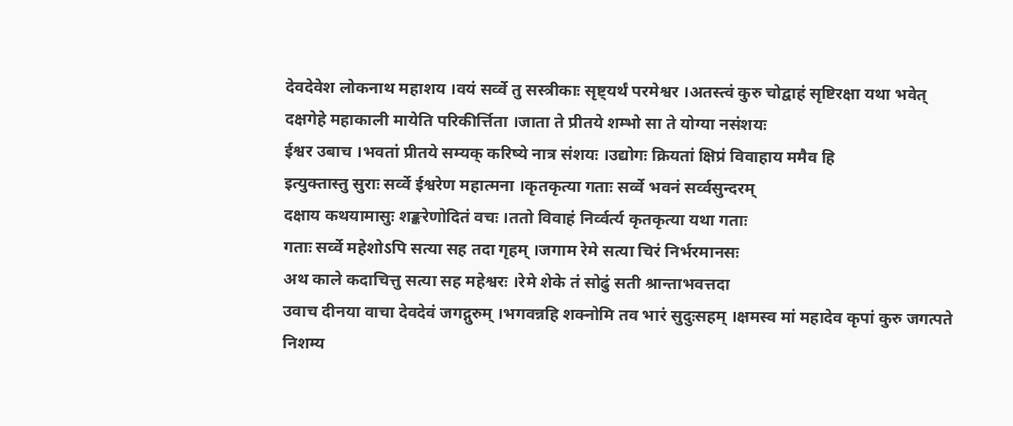देवदेवेश लोकनाथ महाशय ।वयं सर्व्वे तु सस्त्रीकाः सृष्ट्यर्थं परमेश्वर ।अतस्त्वं कुरु चोद्वाहं सृष्टिरक्षा यथा भवेत्
दक्षगेहे महाकाली मायेति परिकीर्त्तिता ।जाता ते प्रीतये शम्भो सा ते योग्या नसंशयः
ईश्वर उबाच ।भवतां प्रीतये सम्यक् करिष्ये नात्र संशयः ।उद्योगः क्रियतां क्षिप्रं विवाहाय ममैव हि
इत्युक्तास्तु सुराः सर्व्वे ईश्वरेण महात्मना ।कृतकृत्या गताः सर्व्वे भवनं सर्व्वसुन्दरम्
दक्षाय कथयामासुः शङ्करेणोदितं वचः ।ततो विवाहं निर्व्वर्त्य कृतकृत्या यथा गताः
गताः सर्व्वे महेशोऽपि सत्या सह तदा गृहम् ।जगाम रेमे सत्या चिरं निर्भरमानसः
अथ काले कदाचित्तु सत्या सह महेश्वरः ।रेमे शेके तं सोढुं सती श्रान्ताभवत्तदा
उवाच दीनया वाचा देवदेवं जगद्गुरुम् ।भगवन्नहि शक्नोमि तव भारं सुदुःसहम् ।क्षमस्व मां महादेव कृपां कुरु जगत्पते
निशम्य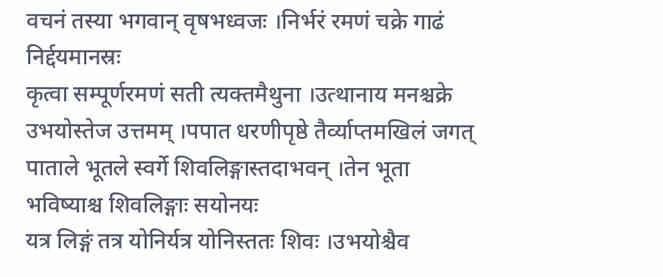वचनं तस्या भगवान् वृषभध्वजः ।निर्भरं रमणं चक्रे गाढं निर्द्दयमानस्रः
कृत्वा सम्पूर्णरमणं सती त्यक्तमैथुना ।उत्थानाय मनश्चक्रे उभयोस्तेज उत्तमम् ।पपात धरणीपृष्ठे तैर्व्याप्तमखिलं जगत्
पाताले भूतले स्वर्गे शिवलिङ्गास्तदाभवन् ।तेन भूता भविष्याश्च शिवलिङ्गाः सयोनयः
यत्र लिङ्गं तत्र योनिर्यत्र योनिस्ततः शिवः ।उभयोश्चैव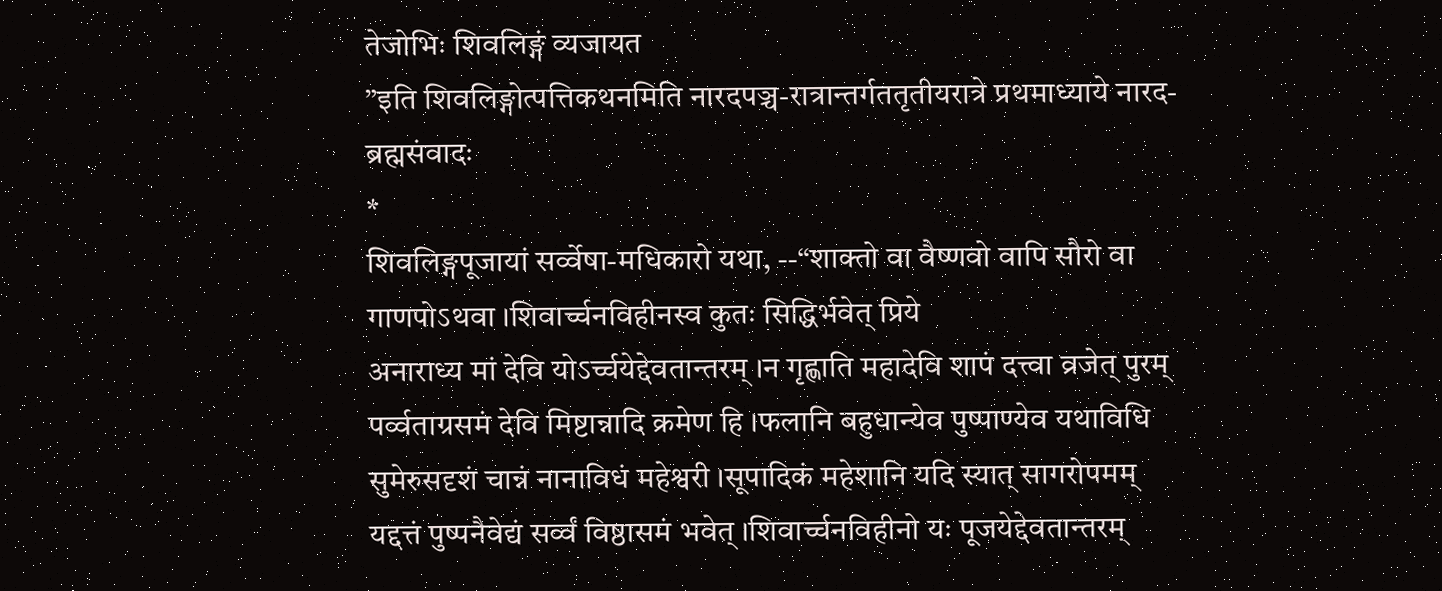तेजोभिः शिवलिङ्गं व्यजायत
”इति शिवलिङ्गोत्पत्तिकथनमिति नारदपञ्च-रात्रान्तर्गततृतीयरात्रे प्रथमाध्याये नारद-ब्रह्मसंवादः
*
शिवलिङ्गपूजायां सर्व्वेषा-मधिकारो यथा, --“शाक्तो वा वैष्णवो वापि सौरो वा गाणपोऽथवा ।शिवार्च्चनविहीनस्व कुतः सिद्धिर्भवेत् प्रिये
अनाराध्य मां देवि योऽर्च्चयेद्देवतान्तरम् ।न गृह्णाति महादेवि शापं दत्त्वा व्रजेत् पुरम्
पर्व्वताग्रसमं देवि मिष्टान्नादि क्रमेण हि ।फलानि बहुधान्येव पुष्पाण्येव यथाविधि
सुमेरुसदृशं चान्नं नानाविधं महेश्वरी ।सूपादिकं महेशानि यदि स्यात् सागरोपमम्
यद्दत्तं पुष्पनैवेद्यं सर्व्वं विष्ठासमं भवेत् ।शिवार्च्चनविहीनो यः पूजयेद्देवतान्तरम्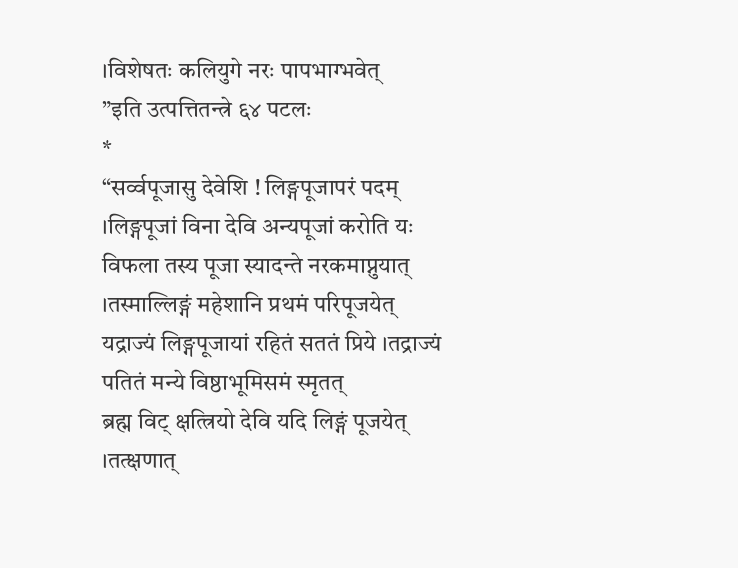।विशेषतः कलियुगे नरः पापभाग्भवेत्
”इति उत्पत्तितन्त्रे ६४ पटलः
*
“सर्व्वपूजासु देवेशि ! लिङ्गपूजापरं पदम् ।लिङ्गपूजां विना देवि अन्यपूजां करोति यः
विफला तस्य पूजा स्यादन्ते नरकमाप्नुयात् ।तस्माल्लिङ्गं महेशानि प्रथमं परिपूजयेत्
यद्राज्यं लिङ्गपूजायां रहितं सततं प्रिये ।तद्राज्यं पतितं मन्ये विष्ठाभूमिसमं स्मृतत्
ब्रह्म विट् क्षत्त्रियो देवि यदि लिङ्गं पूजयेत् ।तत्क्षणात्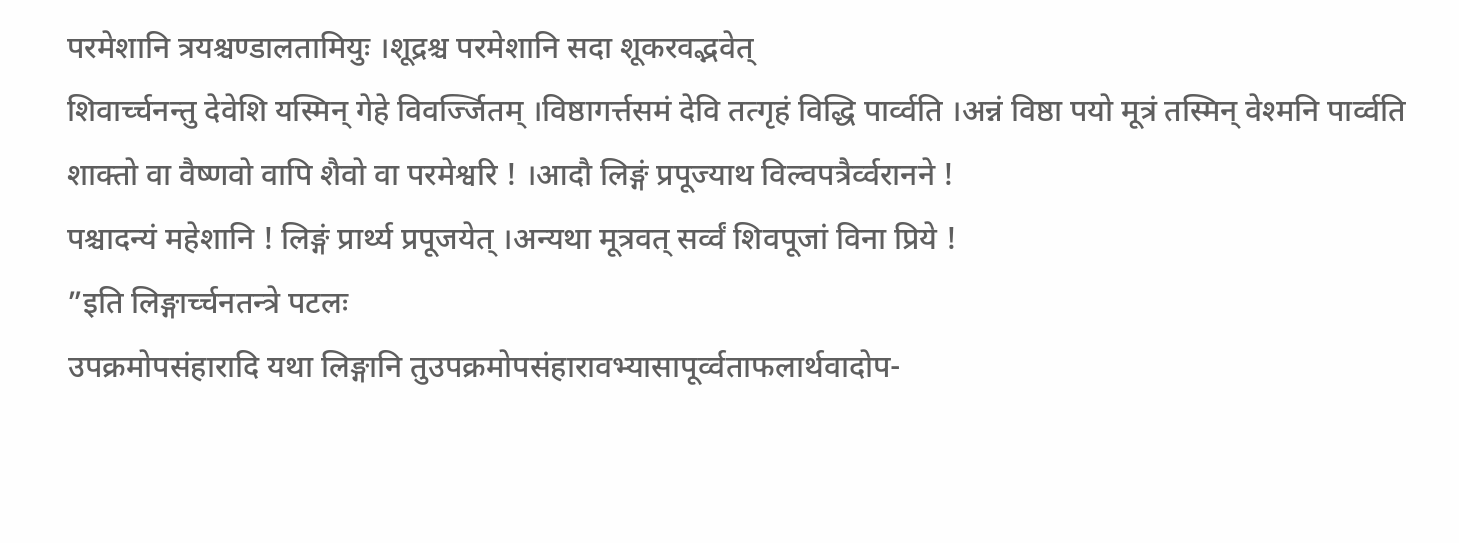परमेशानि त्रयश्चण्डालतामियुः ।शूद्रश्च परमेशानि सदा शूकरवद्भवेत्
शिवार्च्चनन्तु देवेशि यस्मिन् गेहे विवर्ज्जितम् ।विष्ठागर्त्तसमं देवि तत्गृहं विद्धि पार्व्वति ।अन्नं विष्ठा पयो मूत्रं तस्मिन् वेश्मनि पार्व्वति
शाक्तो वा वैष्णवो वापि शैवो वा परमेश्वरि ! ।आदौ लिङ्गं प्रपूज्याथ विल्वपत्रैर्व्वरानने !
पश्चादन्यं महेशानि ! लिङ्गं प्रार्थ्य प्रपूजयेत् ।अन्यथा मूत्रवत् सर्व्वं शिवपूजां विना प्रिये !
”इति लिङ्गार्च्चनतन्त्रे पटलः
उपक्रमोपसंहारादि यथा लिङ्गानि तुउपक्रमोपसंहारावभ्यासापूर्व्वताफलार्थवादोप-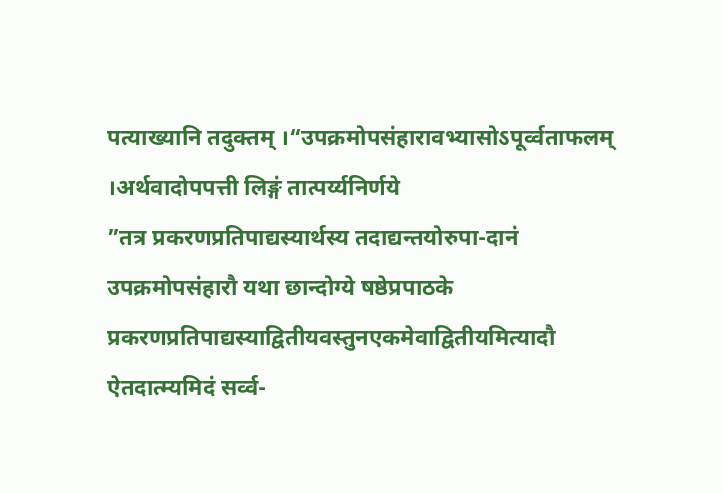पत्याख्यानि तदुक्तम् ।“उपक्रमोपसंहारावभ्यासोऽपूर्व्वताफलम् ।अर्थवादोपपत्ती लिङ्गं तात्पर्य्यनिर्णये
”तत्र प्रकरणप्रतिपाद्यस्यार्थस्य तदाद्यन्तयोरुपा-दानं उपक्रमोपसंहारौ यथा छान्दोग्ये षष्ठेप्रपाठके प्रकरणप्रतिपाद्यस्याद्वितीयवस्तुनएकमेवाद्वितीयमित्यादौ ऐतदात्म्यमिदं सर्व्व-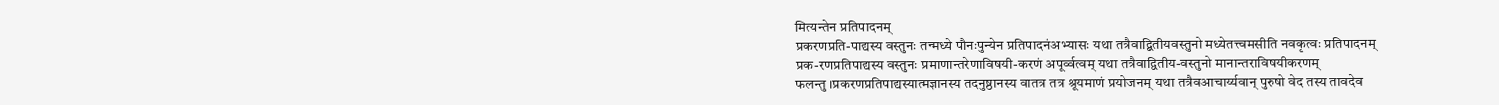मित्यन्तेन प्रतिपादनम्
प्रकरणप्रति-पाद्यस्य वस्तुनः तन्मध्ये पौनःपुन्येन प्रतिपादनंअभ्यासः यथा तत्रैवाद्बितीयवस्तुनो मध्येतत्त्वमसीति नवकृत्वः प्रतिपादनम्
प्रक-रणप्रतिपाद्यस्य वस्तुनः प्रमाणान्तरेणाविषयी-करणं अपूर्व्वत्वम् यथा तत्रैवाद्वितीय-वस्तुनो मानान्तराविषयीकरणम्
फलन्तु ।प्रकरणप्रतिपाद्यस्यात्मज्ञानस्य तदनुष्ठानस्य वातत्र तत्र श्रूयमाणं प्रयोजनम् यथा तत्रैवआचार्य्यवान् पुरुषो वेद तस्य तावदेव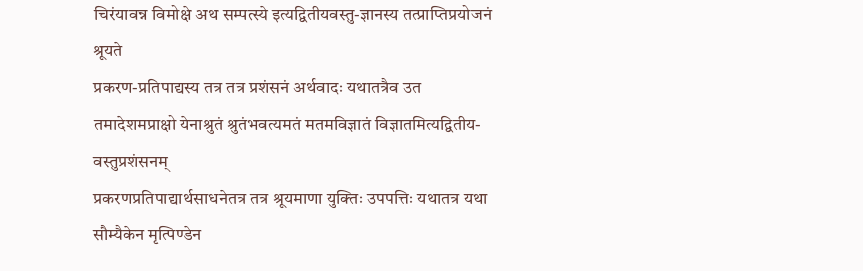चिरंयावन्न विमोक्षे अथ सम्पत्स्ये इत्यद्वितीयवस्तु-ज्ञानस्य तत्प्राप्तिप्रयोजनं श्रूयते
प्रकरण-प्रतिपाद्यस्य तत्र तत्र प्रशंसनं अर्थवादः यथातत्रैव उत तमादेशमप्राक्षो येनाश्रुतं श्रुतंभवत्यमतं मतमविज्ञातं विज्ञातमित्यद्वितीय-वस्तुप्रशंसनम्
प्रकरणप्रतिपाद्यार्थसाधनेतत्र तत्र श्रूयमाणा युक्तिः उपपत्तिः यथातत्र यथा सौम्यैकेन मृत्पिण्डेन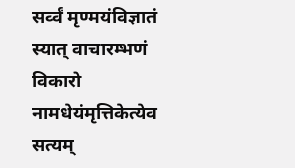सर्व्वं मृण्मयंविज्ञातं स्यात् वाचारम्भणं विकारो नामधेयंमृत्तिकेत्येव सत्यम्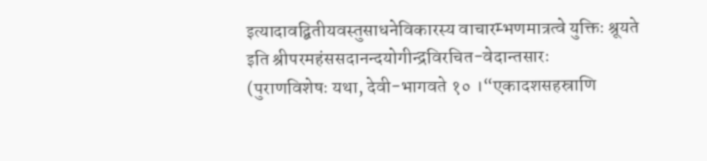इत्यादावद्बितीयवस्तुसाधनेविकारस्य वाचारम्भणमात्रत्वे युक्तिः श्रूयते
इति श्रीपरमहंससदानन्दयोगीन्द्रविरचित-वेदान्तसारः
(पुराणविशेषः यथा, देवी-भागवते १० ।“एकादशसहस्राणि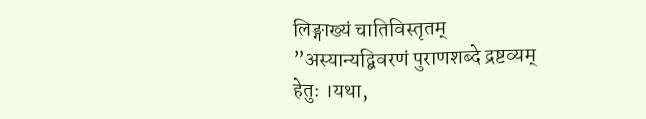लिङ्गाख्यं चातिविस्तृतम्
”अस्यान्यद्बिवरणं पुराणशब्दे द्रष्टव्यम्
हेतुः ।यथा,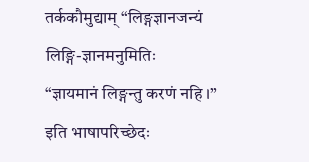तर्ककौमुद्याम् “लिङ्गज्ञानजन्यं लिङ्गि-ज्ञानमनुमितिः
“ज्ञायमानं लिङ्गन्तु करणं नहि ।” इति भाषापरिच्छेदः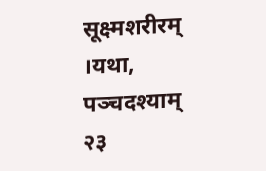सूक्ष्मशरीरम् ।यथा, पञ्चदश्याम् २३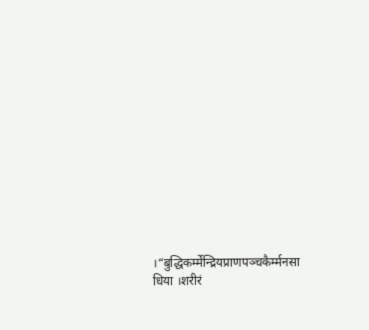।“बुद्धिकर्म्मेन्द्रियप्राणपञ्चकैर्म्मनसा धिया ।शरीरं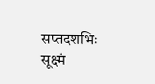सप्तदशभिः सूक्ष्मं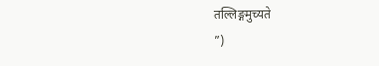तल्लिङ्गमुच्यते
”)